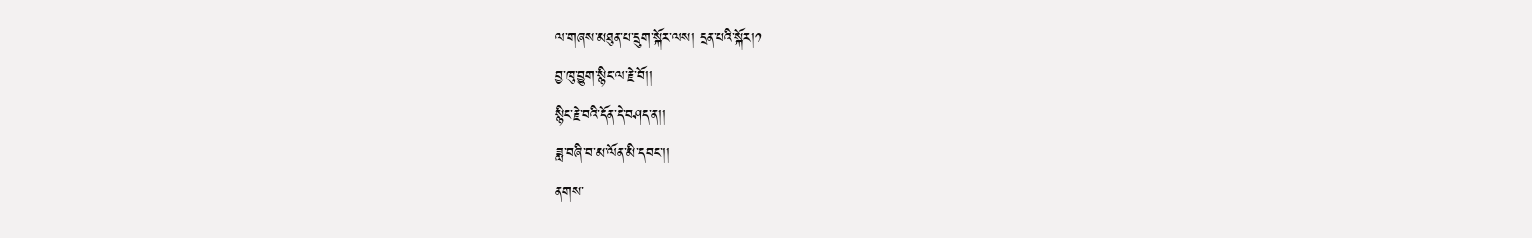ལ་གཞས་མཐུན་པ་དྲུག་སྐོར་ལས། དྲན་པའི་སྐོར།༡
བྱ་ཁུ་བྱུག་སྙིང་ལ་རྗེ་བོ།།
སྙིང་རྗེ་བའི་དོན་དེ་བཤད་ན།།
ཟླ་བཞི་བ་མ་ལོན་མི་དབང་།།
ནགས་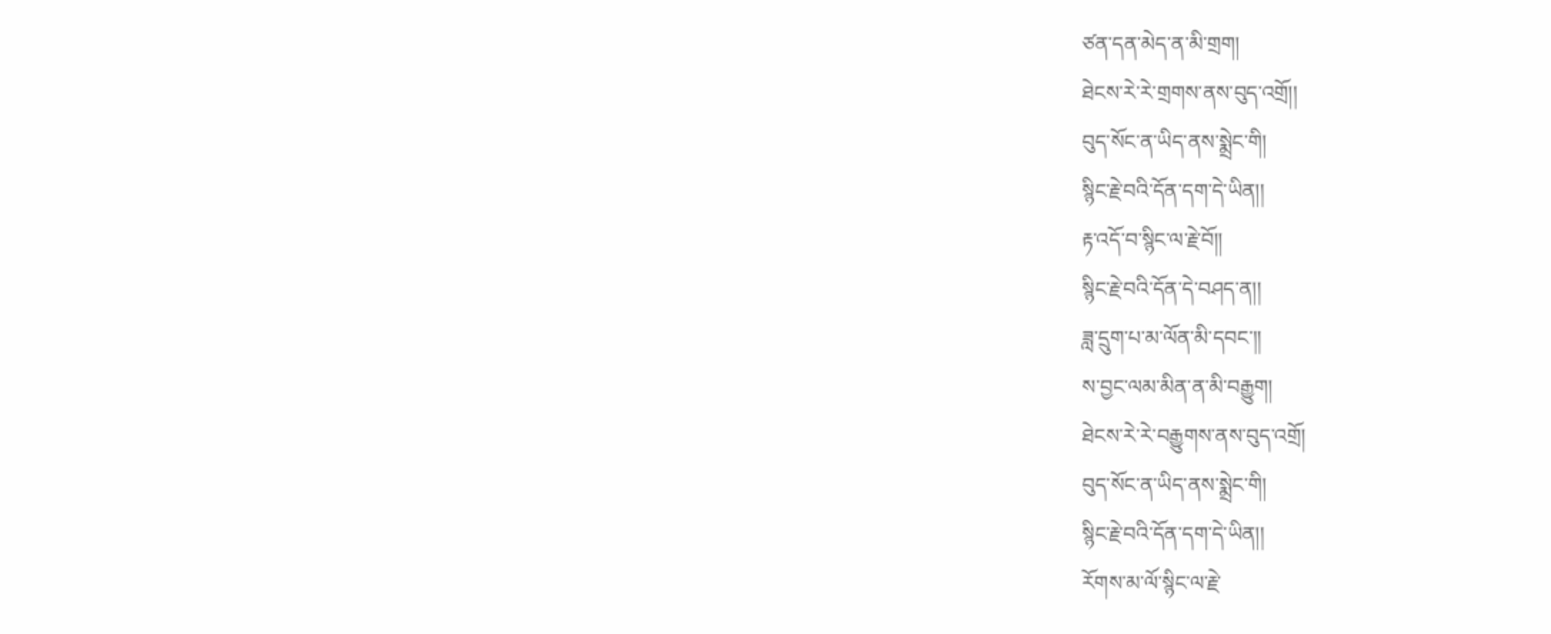ཙན་དན་མེད་ན་མི་གྲག།
ཐེངས་རེ་རེ་གྲགས་ནས་བུད་འགྲོ།།
བུད་སོང་ན་ཡིད་ནས་སྨྲེང་གི།
སྙིང་རྗེ་བའི་དོན་དག་དེ་ཡིན།།
རྟ་འདོ་བ་སྙིང་ལ་རྗེ་བོ།།
སྙིང་རྗེ་བའི་དོན་དེ་བཤད་ན།།
ཟླ་དྲུག་པ་མ་ལོན་མི་དབང་།།
ས་བྱང་ལམ་མིན་ན་མི་བརྒྱུག།
ཐེངས་རེ་རེ་བརྒྱུགས་ནས་བུད་འགྲོ།
བུད་སོང་ན་ཡིད་ནས་སྨྲེང་གི།
སྙིང་རྗེ་བའི་དོན་དག་དེ་ཡིན།།
རོགས་མ་ལོ་སྙིང་ལ་རྗེ་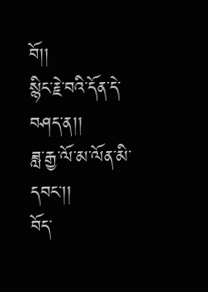བོ།།
སྙིང་རྗེ་བའི་དོན་དེ་བཤད་ན།།
ཟླ་རྒྱ་ལོ་མ་ལོན་མི་དབང་།།
བོད་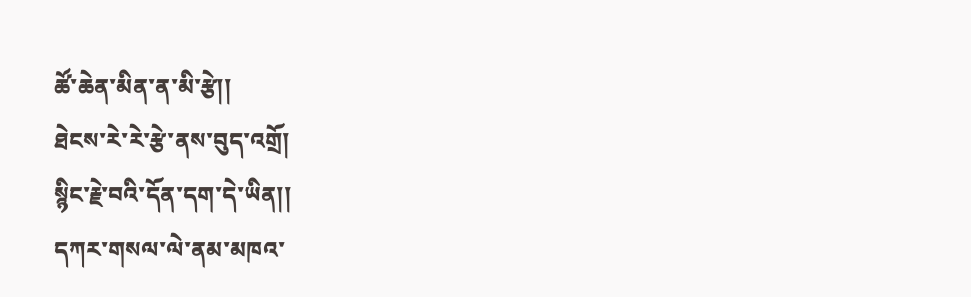ཚོ་ཆེན་མིན་ན་མི་རྩེ།།
ཐེངས་རེ་རེ་རྩེ་ནས་བུད་འགྲོ།
སྙིང་རྗེ་བའི་དོན་དག་དེ་ཡིན།།
དཀར་གསལ་ལེ་ནམ་མཁའ་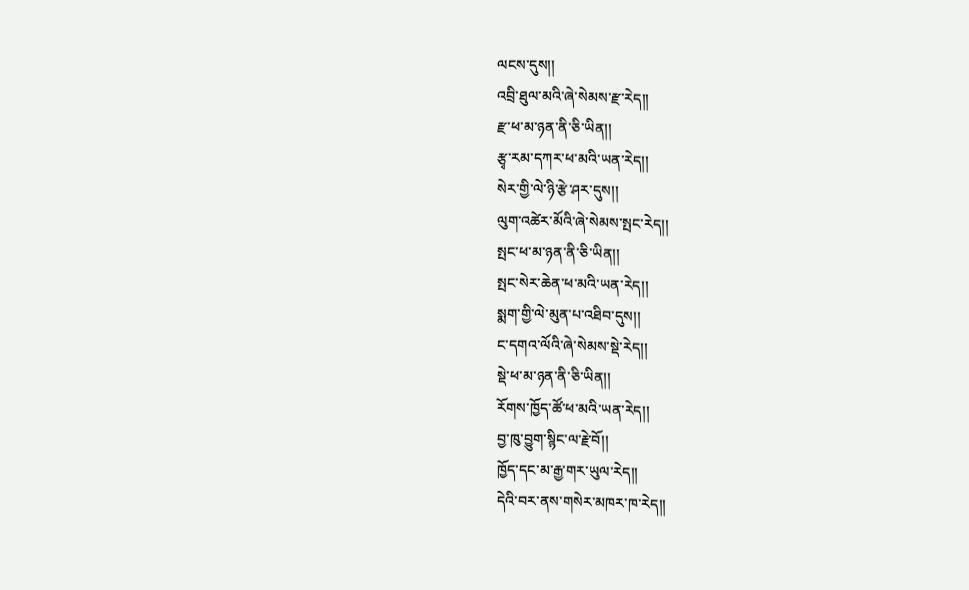ལངས་དུས།།
འབྲི་ཐུལ་མའི་ཞེ་སེམས་རྫ་རེད།།
རྫ་ཕ་མ་ཉན་ནི་ཅི་ཡིན།།
རྩྭ་རམ་དཀར་ཕ་མའི་ཡན་རེད།།
སེར་གྱི་ལེ་ཉི་རྩེ་ཤར་དུས།།
ལུག་འཚེར་མོའི་ཞེ་སེམས་སྤང་རེད།།
སྤང་ཕ་མ་ཉན་ནི་ཅི་ཡིན།།
སྤང་སེར་ཆེན་ཕ་མའི་ཡན་རེད།།
སྨག་གྱི་ལེ་མུན་པ་འཐིབ་དུས།།
ང་དགའ་ལོའི་ཞེ་སེམས་སྡེ་རེད།།
སྡེ་ཕ་མ་ཉན་ནི་ཅི་ཡིན།།
རོགས་ཁྱོད་ཚོ་ཕ་མའི་ཡན་རེད།།
བྱ་ཁུ་བྱུག་སྙིང་ལ་རྗེ་བོ།།
ཁྱོད་དང་མ་རྒྱ་གར་ཡུལ་རེད།།
དེའི་བར་ནས་གསེར་མཁར་ཁ་རེད།།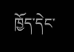ཁྱོད་དེང་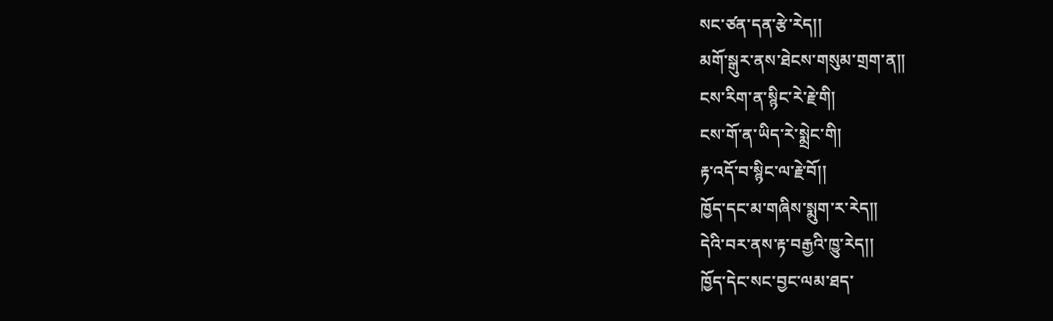སང་ཙན་དན་རྩེ་རེད།།
མགོ་སྒུར་ནས་ཐེངས་གསུམ་གྲག་ན།།
ངས་རིག་ན་སྙིང་རེ་རྗེ་གི།
ངས་གོ་ན་ཡིད་རེ་སྨྲེང་གི།
རྟ་འདོ་བ་སྙིང་ལ་རྗེ་བོ།།
ཁྱོད་དང་མ་གཞིས་སྨུག་ར་རེད།།
དེའི་བར་ནས་རྟ་བརྒྱའི་ཁྱུ་རེད།།
ཁྱོད་དེང་སང་བྱང་ལམ་ཐད་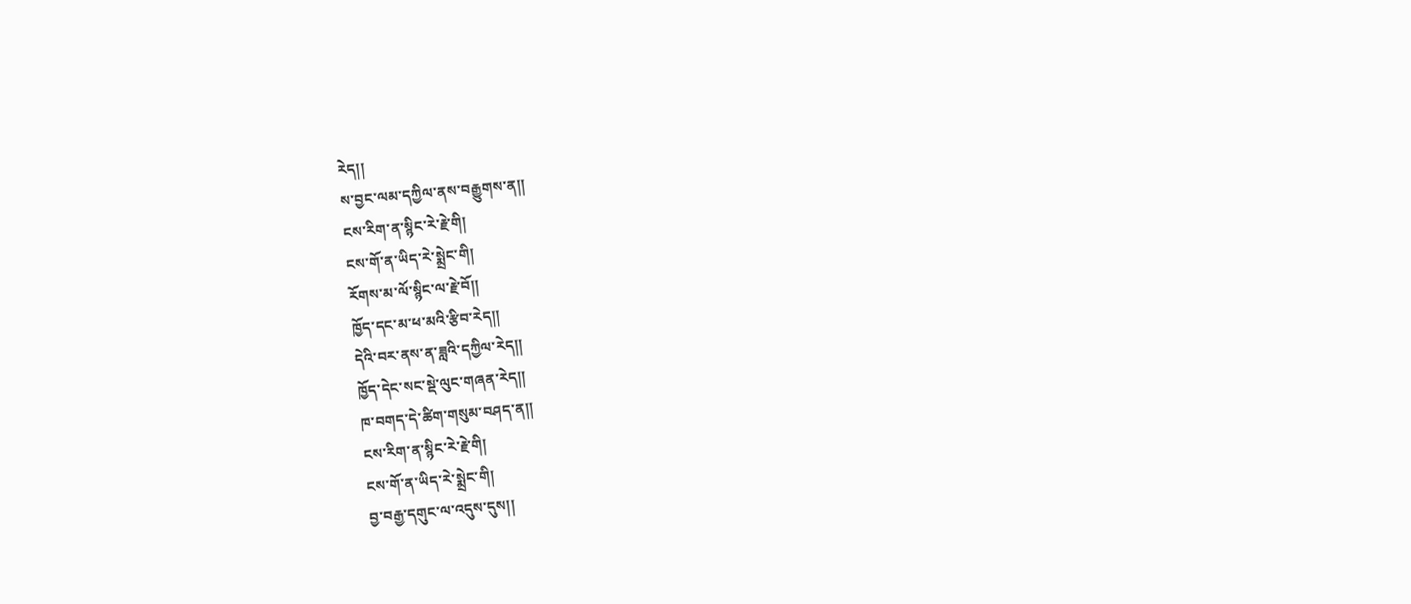རེད།།
ས་བྱང་ལམ་དཀྱིལ་ནས་བརྒྱུགས་ན།།
ངས་རིག་ན་སྙིང་རེ་རྗེ་གི།
ངས་གོ་ན་ཡིད་རེ་སྨྲེང་གི།
རོགས་མ་ལོ་སྙིང་ལ་རྗེ་བོ།།
ཁྱོད་དང་མ་ཕ་མའི་རྩིབ་རེད།།
དེའི་བར་ནས་ན་ཟླའི་དཀྱིལ་རེད།།
ཁྱོད་དེང་སང་སྡེ་ལུང་གཞན་རེད།།
ཁ་བགད་དེ་ཚིག་གསུམ་བཤད་ན།།
ངས་རིག་ན་སྙིང་རེ་རྗེ་གི།
ངས་གོ་ན་ཡིད་རེ་སྨྲེང་གི།
བྱ་བརྒྱ་དགུང་ལ་འདུས་དུས།།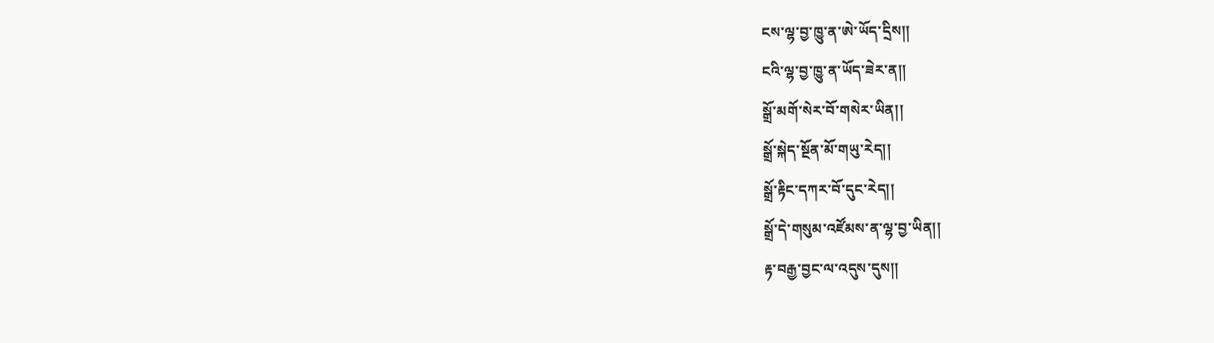ངས་ལྷ་བྱ་ཁྱུ་ན་ཨེ་ཡོད་དྲིས།།
ངའི་ལྷ་བྱ་ཁྱུ་ན་ཡོད་ཟེར་ན།།
སྒྲོ་མགོ་སེར་བོ་གསེར་ཡིན།།
སྒྲོ་སྐེད་སྔོན་མོ་གཡུ་རེད།།
སྒྲོ་རྟིང་དཀར་བོ་དུང་རེད།།
སྒྲོ་དེ་གསུམ་འཛོམས་ན་ལྷ་བྱ་ཡིན།།
རྟ་བརྒྱ་བྱང་ལ་འདུས་དུས།།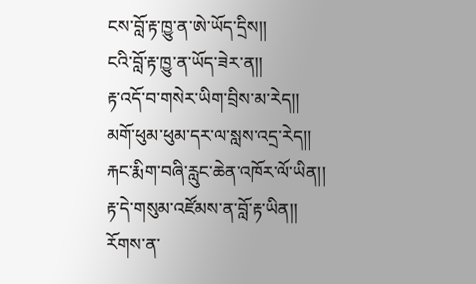ངས་བློ་རྟ་ཁྱུ་ན་ཨེ་ཡོད་དྲིས།།
ངའི་བློ་རྟ་ཁྱུ་ན་ཡོད་ཟེར་ན།།
རྟ་འདོ་བ་གསེར་ཡིག་བྲིས་མ་རེད།།
མགོ་ཕུམ་ཕུམ་དར་ལ་སླས་འདྲ་རེད།།
རྐང་རྨིག་བཞི་རླུང་ཆེན་འཁོར་ལོ་ཡིན།།
རྟ་དེ་གསུམ་འཛོམས་ན་བློ་རྟ་ཡིན།།
རོགས་ན་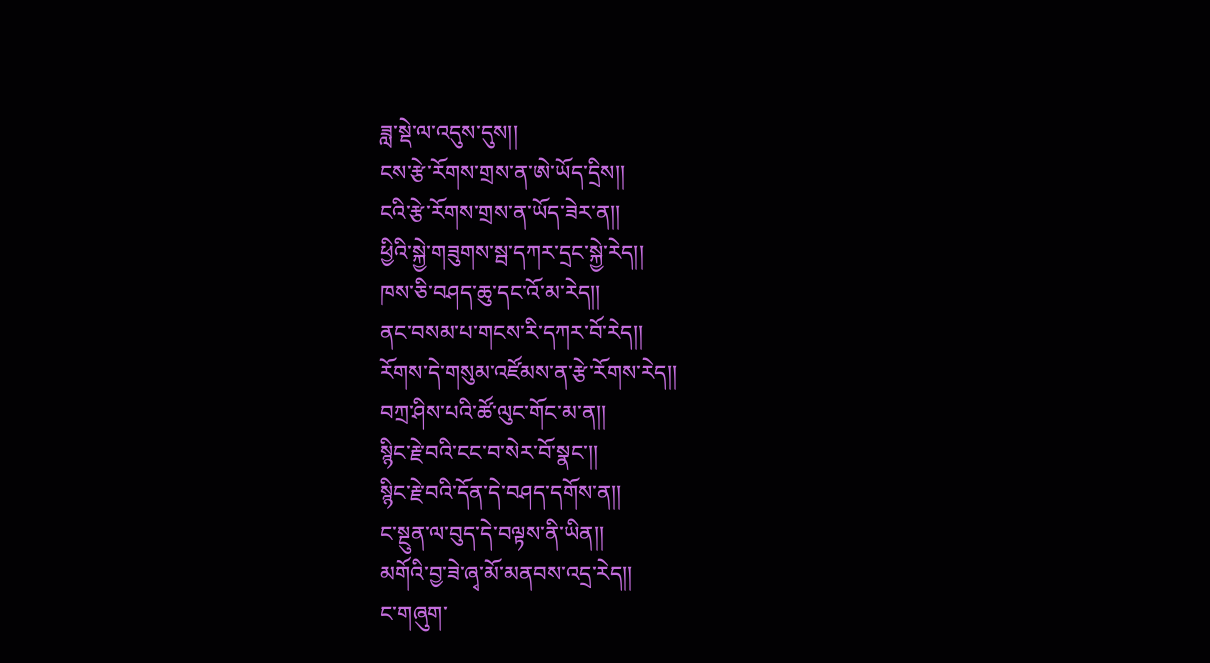ཟླ་སྡེ་ལ་འདུས་དུས།།
ངས་རྩེ་རོགས་གྲས་ན་ཨེ་ཡོད་དྲིས།།
ངའི་རྩེ་རོགས་གྲས་ན་ཡོད་ཟེར་ན།།
ཕྱིའི་སྐྱེ་གཟུགས་སྦ་དཀར་དྲང་སྐྱེ་རེད།།
ཁས་ཅི་བཤད་ཆུ་དང་འོ་མ་རེད།།
ནང་བསམ་པ་གངས་རི་དཀར་བོ་རེད།།
རོགས་དེ་གསུམ་འཛོམས་ན་རྩེ་རོགས་རེད།།
བཀྲ་ཤིས་པའི་ཚོ་ལུང་གོང་མ་ན།།
སྙིང་རྗེ་བའི་ངང་བ་སེར་བོ་སྣང་།།
སྙིང་རྗེ་བའི་དོན་དེ་བཤད་དགོས་ན།།
ང་སྔུན་ལ་བུད་དེ་བལྟས་ནི་ཡིན།།
མགོའི་བྱ་ཟེ་ཞྭ་མོ་མནབས་འདྲ་རེད།།
ང་གཞུག་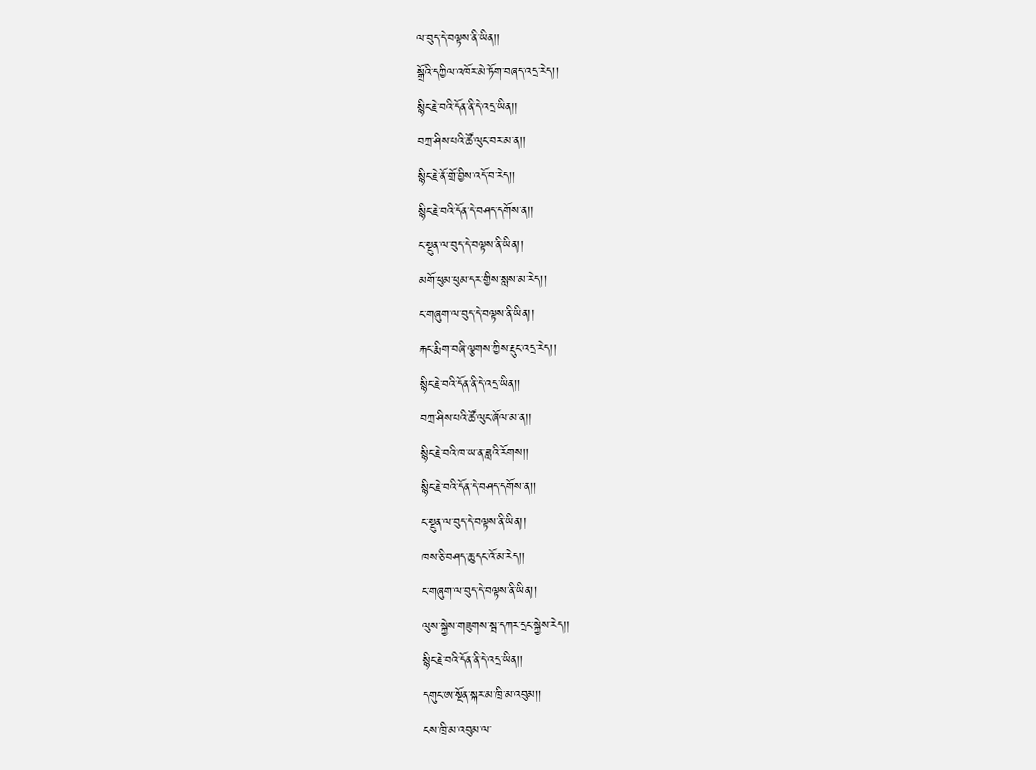ལ་བུད་དེ་བལྟས་ནི་ཡིན།།
སྒྲོའི་དཀྱིལ་འཁོར་མེ་ཏོག་བཞད་འདྲ་རེད།།
སྙིང་རྗེ་བའི་དོན་ནི་དེ་འདྲ་ཡིན།།
བཀྲ་ཤིས་པའི་ཚོ་ལུང་བར་མ་ན།།
སྙིང་རྗེ་ནོ་གྲོ་བྱིས་འདོ་བ་རེད།།
སྙིང་རྗེ་བའི་དོན་དེ་བཤད་དགོས་ན།།
ང་སྔུན་ལ་བུད་དེ་བལྟས་ནི་ཡིན།།
མགོ་ཕུམ་ཕུམ་དར་གྱིས་སླས་མ་རེད།།
ང་གཞུག་ལ་བུད་དེ་བལྟས་ནི་ཡིན།།
རྐང་རྨིག་བཞི་ལྕགས་ཀྱིས་རྡུང་འདྲ་རེད།།
སྙིང་རྗེ་བའི་དོན་ནི་དེ་འདྲ་ཡིན།།
བཀྲ་ཤིས་པའི་ཚོ་ལུང་ཞོལ་མ་ན།།
སྙིང་རྗེ་བའི་ཁ་ཡ་ན་ཟླའི་རོགས།།
སྙིང་རྗེ་བའི་དོན་དེ་བཤད་དགོས་ན།།
ང་སྔུན་ལ་བུད་དེ་བལྟས་ནི་ཡིན།།
ཁས་ཅི་བཤད་ཆུ་དང་འོ་མ་རེད།།
ང་གཞུག་ལ་བུད་དེ་བལྟས་ནི་ཡིན།།
ལུས་སྐྱེས་གཟུགས་སྦ་དཀར་དྲང་སྐྱེས་རེད།།
སྙིང་རྗེ་བའི་དོན་ནི་དེ་འདྲ་ཡིན།།
དགུང་ཨ་སྔོན་སྐར་མ་ཁྲི་མ་འབུམ།།
ངས་ཁྲི་མ་འབུམ་ལ་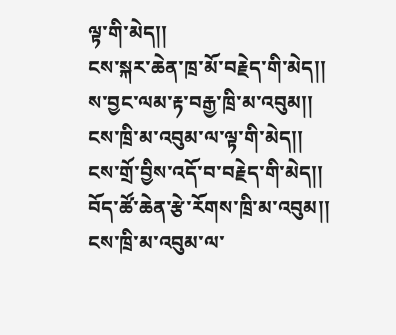ལྟ་གི་མེད།།
ངས་སྐར་ཆེན་ཁྲ་མོ་བརྗེད་གི་མེད།།
ས་བྱང་ལམ་རྟ་བརྒྱ་ཁྲི་མ་འབུམ།།
ངས་ཁྲི་མ་འབུམ་ལ་ལྟ་གི་མེད།།
ངས་གྲོ་བྱིས་འདོ་བ་བརྗེད་གི་མེད།།
བོད་ཚོ་ཆེན་རྩེ་རོགས་ཁྲི་མ་འབུམ།།
ངས་ཁྲི་མ་འབུམ་ལ་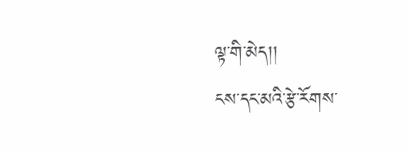ལྟ་གི་མེད།།
ངས་དང་མའི་རྩེ་རོགས་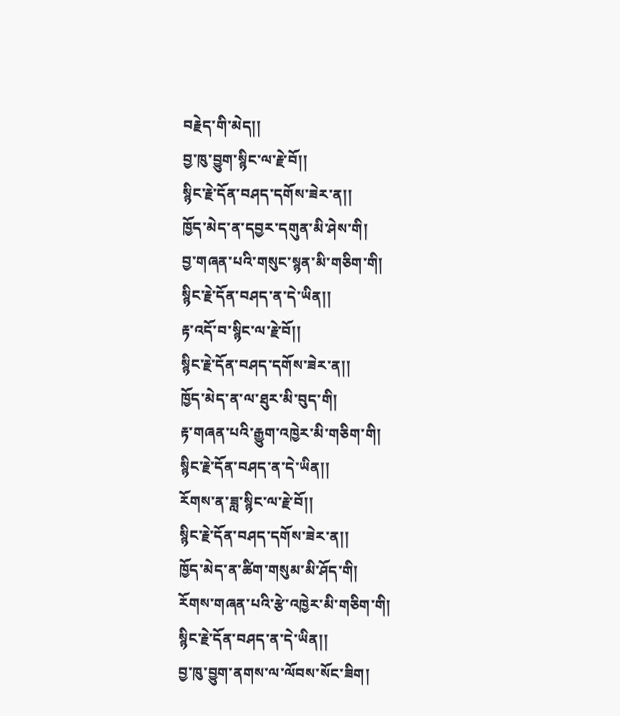བརྗེད་གི་མེད།།
བྱ་ཁུ་བྱུག་སྙིང་ལ་རྗེ་བོ།།
སྙིང་རྗེ་དོན་བཤད་དགོས་ཟེར་ན།།
ཁྱོད་མེད་ན་དབྱར་དགུན་མི་ཤེས་གི།
བྱ་གཞན་པའི་གསུང་སྙན་མི་གཅིག་གི།
སྙིང་རྗེ་དོན་བཤད་ན་དེ་ཡིན།།
རྟ་འདོ་བ་སྙིང་ལ་རྗེ་བོ།།
སྙིང་རྗེ་དོན་བཤད་དགོས་ཟེར་ན།།
ཁྱོད་མེད་ན་ལ་ཐུར་མི་བུད་གི།
རྟ་གཞན་པའི་རྒྱུག་འཁྱེར་མི་གཅིག་གི།
སྙིང་རྗེ་དོན་བཤད་ན་དེ་ཡིན།།
རོགས་ན་ཟླ་སྙིང་ལ་རྗེ་བོ།།
སྙིང་རྗེ་དོན་བཤད་དགོས་ཟེར་ན།།
ཁྱོད་མེད་ན་ཚིག་གསུམ་མི་ཤོད་གི།
རོགས་གཞན་པའི་རྩེ་འཁྱེར་མི་གཅིག་གི།
སྙིང་རྗེ་དོན་བཤད་ན་དེ་ཡིན།།
བྱ་ཁུ་བྱུག་ནགས་ལ་ལོབས་སོང་ཟིག།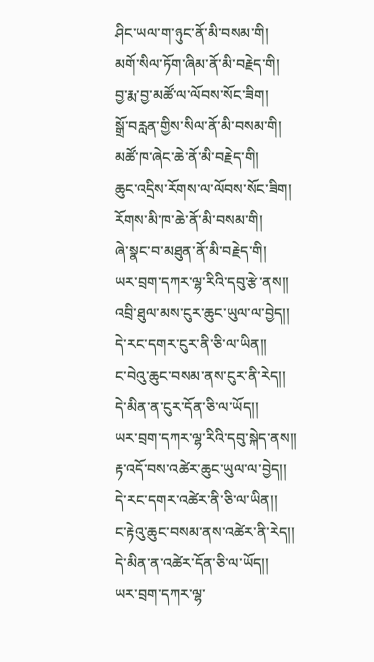ཤིང་ཡལ་ག་ཉུང་ནོ་མི་བསམ་གི།
མགོ་སིལ་ཏོག་ཞིམ་ནོ་མི་བརྗེད་གི།
བྱ་རྨ་བྱ་མཚོ་ལ་ལོབས་སོང་ཟིག།
སྒྲོ་བརླན་གྱིས་སིལ་ནོ་མི་བསམ་གི།
མཚོ་ཁ་ཞེང་ཆེ་ནོ་མི་བརྗེད་གི།
ཆུང་འདྲིས་རོགས་ལ་ལོབས་སོང་ཟིག།
རོགས་མི་ཁ་ཆེ་ནོ་མི་བསམ་གི།
ཞེ་སྣང་བ་མཐུན་ནོ་མི་བརྗེད་གི།
ཡར་བྲག་དཀར་ལྷ་རིའི་དབུ་རྩེ་ནས།།
འབྲི་ཐུལ་མས་ངུར་ཆུང་ཡུལ་ལ་བྱེད།།
དེ་རང་དགར་ངུར་ནི་ཅི་ལ་ཡིན།།
ང་བེའུ་ཆུང་བསམ་ནས་ངུར་ནི་རེད།།
དེ་མིན་ན་ངུར་དོན་ཅི་ལ་ཡོད།།
ཡར་བྲག་དཀར་ལྷ་རིའི་དབུ་སྐེད་ནས།།
རྟ་འདོ་བས་འཚེར་ཆུང་ཡུལ་ལ་བྱེད།།
དེ་རང་དགར་འཚེར་ནི་ཅི་ལ་ཡིན།།
ང་རྟེའུ་ཆུང་བསམ་ནས་འཚེར་ནི་རེད།།
དེ་མིན་ན་འཚེར་དོན་ཅི་ལ་ཡོད།།
ཡར་བྲག་དཀར་ལྷ་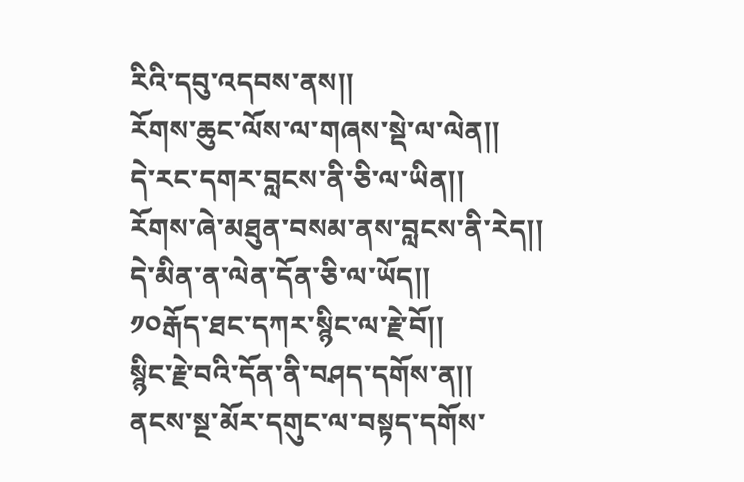རིའི་དབུ་འདབས་ནས།།
རོགས་ཆུང་ལོས་ལ་གཞས་སྡེ་ལ་ལེན།།
དེ་རང་དགར་བླངས་ནི་ཅི་ལ་ཡིན།།
རོགས་ཞེ་མཐུན་བསམ་ནས་བླངས་ནི་རེད།།
དེ་མིན་ན་ལེན་དོན་ཅི་ལ་ཡོད།།
༡༠རྒོད་ཐང་དཀར་སྙིང་ལ་རྗེ་བོ།།
སྙིང་རྗེ་བའི་དོན་ནི་བཤད་དགོས་ན།།
ནངས་སྔ་མོར་དགུང་ལ་བསྟད་དགོས་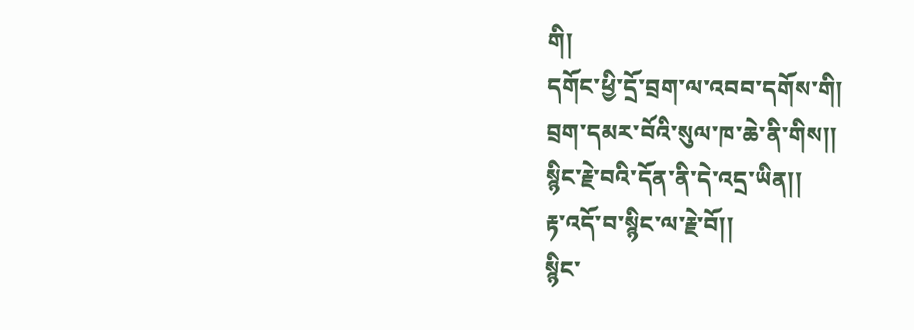གི།
དགོང་ཕྱི་དྲོ་བྲག་ལ་འབབ་དགོས་གི།
བྲག་དམར་བོའི་སུལ་ཁ་ཆེ་ནི་གིས།།
སྙིང་རྗེ་བའི་དོན་ནི་དེ་འདྲ་ཡིན།།
རྟ་འདོ་བ་སྙིང་ལ་རྗེ་བོ།།
སྙིང་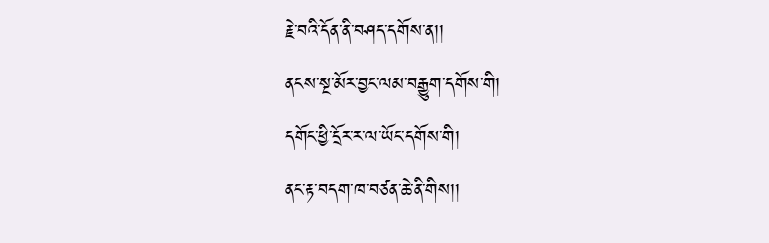རྗེ་བའི་དོན་ནི་བཤད་དགོས་ན།།
ནངས་སྔ་མོར་བྱང་ལམ་བརྒྱུག་དགོས་གི།
དགོང་ཕྱི་དྲོར་ར་ལ་ཡོང་དགོས་གི།
ནང་རྟ་བདག་ཁ་བཙན་ཆེ་ནི་གིས།།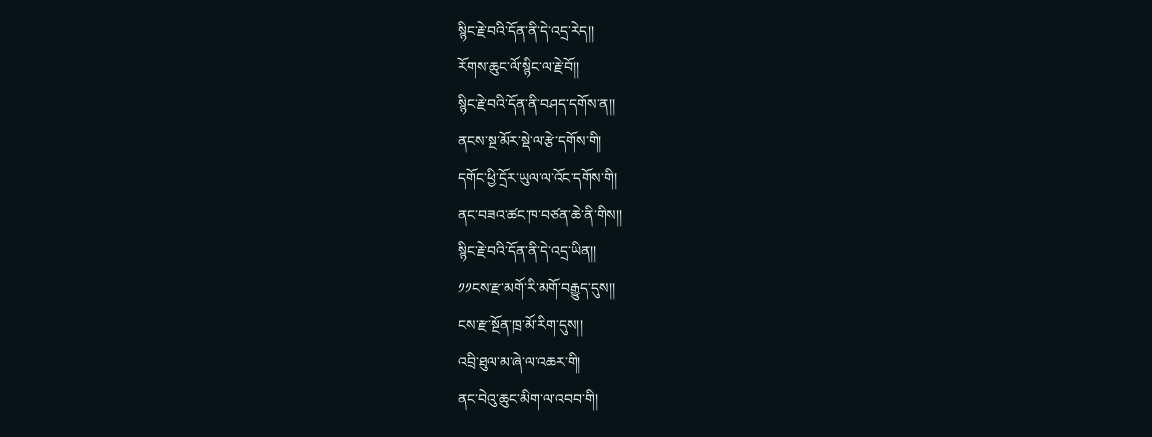སྙིང་རྗེ་བའི་དོན་ནི་དེ་འདྲ་རེད།།
རོགས་ཆུང་ལོ་སྙིང་ལ་རྗེ་བོ།།
སྙིང་རྗེ་བའི་དོན་ནི་བཤད་དགོས་ན།།
ནངས་སྔ་མོར་སྡེ་ལ་རྩེ་དགོས་གི།
དགོང་ཕྱི་དྲོར་ཡུལ་ལ་འོང་དགོས་གི།
ནང་བཟའ་ཚང་ཁ་བཙན་ཆེ་ནི་གིས།།
སྙིང་རྗེ་བའི་དོན་ནི་དེ་འདྲ་ཡིན།།
༡༡ངས་རྫ་མགོ་རི་མགོ་བརྒྱུད་དུས།།
ངས་རྫ་སྔོན་ཁྲ་མོ་རིག་དུས།།
འབྲི་ཐུལ་མ་ཞེ་ལ་འཆར་གི།
ནང་བེའུ་ཆུང་མིག་ལ་འབབ་གི།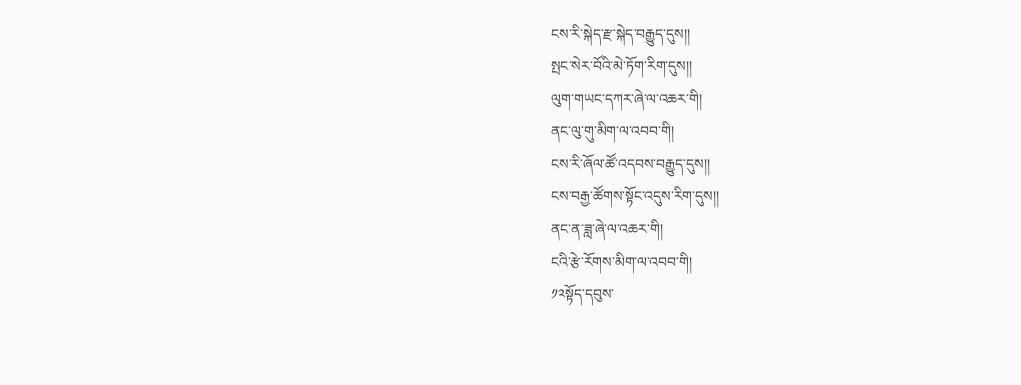ངས་རི་སྐེད་རྫ་སྐེད་བརྒྱུད་དུས།།
སྤང་སེར་བོའི་མེ་ཏོག་རིག་དུས།།
ལུག་གཡང་དཀར་ཞེ་ལ་འཆར་གི།
ནང་ལུ་གུ་མིག་ལ་འབབ་གི།
ངས་རི་ཞོལ་ཚོ་འདབས་བརྒྱུད་དུས།།
ངས་བརྒྱ་ཚོགས་སྟོང་འདུས་རིག་དུས།།
ནང་ན་ཟླ་ཞེ་ལ་འཆར་གི།
ངའི་རྩེ་རོགས་མིག་ལ་འབབ་གི།
༡༢སྟོད་དབུས་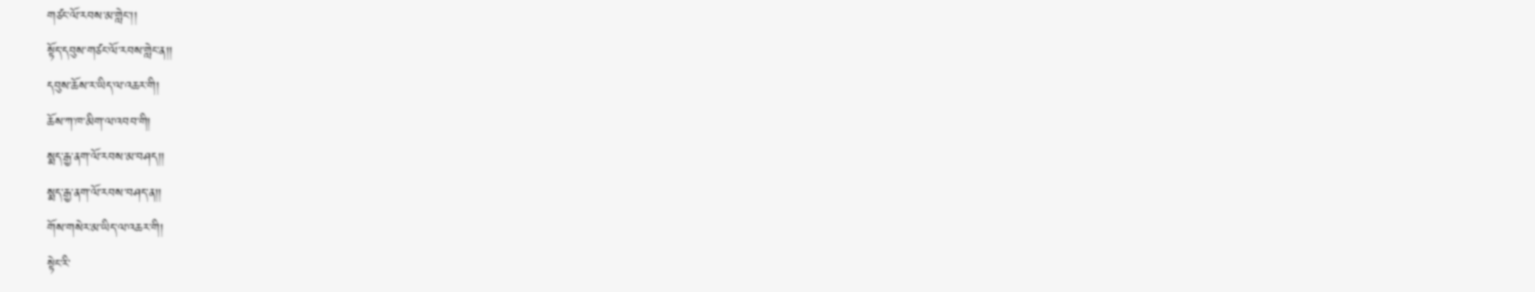གཙང་ལོ་རབས་མ་གླེང་།།
སྟོད་དབུས་གཙང་ལོ་རབས་གླེང་ན།།
དབུས་ཆོས་ར་ཡིད་ལ་འཆར་གི།
ཆོས་ཀ་ཁ་མིག་ལ་འབབ་གི།
སྨད་རྒྱ་ནག་ལོ་རབས་མ་བཤད།།
སྨད་རྒྱ་ནག་ལོ་རབས་བཤད་ན།།
གོས་གསེར་མ་ཡིད་ལ་འཆར་གི།
སྟེང་རི་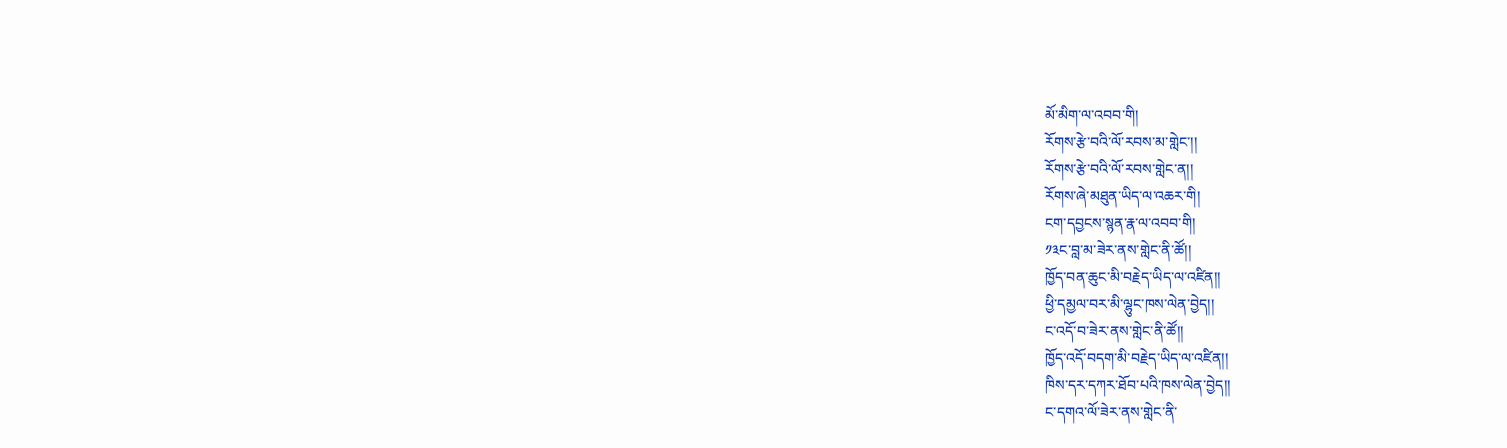མོ་མིག་ལ་འབབ་གི།
རོགས་རྩེ་བའི་ལོ་རབས་མ་གླེང་།།
རོགས་རྩེ་བའི་ལོ་རབས་གླེང་ན།།
རོགས་ཞེ་མཐུན་ཡིད་ལ་འཆར་གི།
ངག་དབྱངས་སྙན་རྣ་ལ་འབབ་གི།
༡༣ང་བླ་མ་ཟེར་ནས་གླེང་ནི་ཚོ།།
ཁྱོད་བན་ཆུང་མི་བརྗེད་ཡིད་ལ་འཛིན།།
ཕྱི་དམྱལ་བར་མི་ལྷུང་ཁས་ལེན་བྱེད།།
ང་འདོ་བ་ཟེར་ནས་གླེང་ནི་ཚོ།།
ཁྱོད་འདོ་བདག་མི་བརྗེད་ཡིད་ལ་འཛིན།།
ཁིས་དར་དཀར་ཐོབ་པའི་ཁས་ལེན་བྱེད།།
ང་དགའ་ལོ་ཟེར་ནས་གླེང་ནི་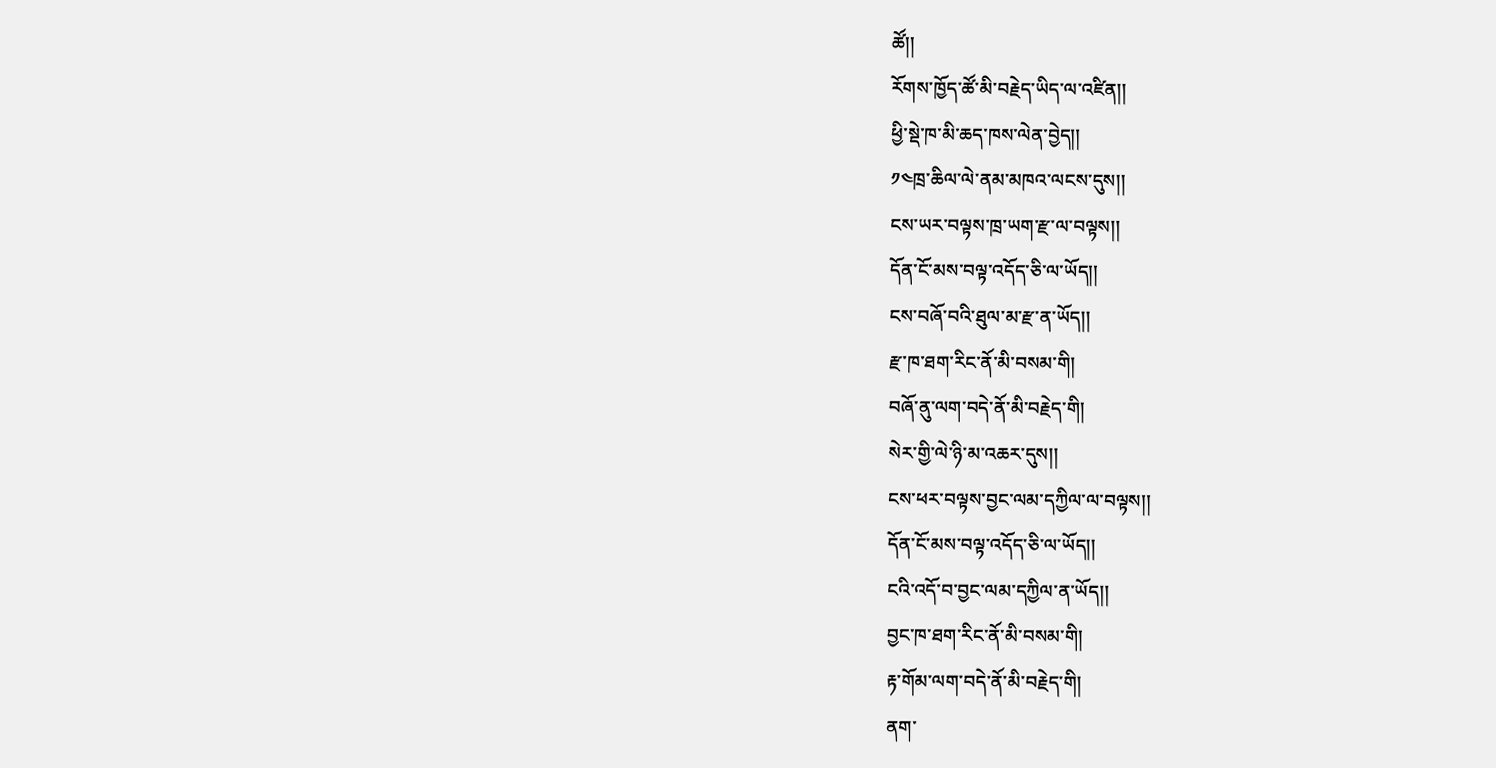ཚོ།།
རོགས་ཁྱོད་ཚོ་མི་བརྗེད་ཡིད་ལ་འཛིན།།
ཕྱི་སྡེ་ཁ་མི་ཆད་ཁས་ལེན་བྱེད།།
༡༤ཁྲ་ཆིལ་ལེ་ནམ་མཁའ་ལངས་དུས།།
ངས་ཡར་བལྟས་ཁྲ་ཡག་རྫ་ལ་བལྟས།།
དོན་ངོ་མས་བལྟ་འདོད་ཅི་ལ་ཡོད།།
ངས་བཞོ་བའི་ཐུལ་མ་རྫ་ན་ཡོད།།
རྫ་ཁ་ཐག་རིང་ནོ་མི་བསམ་གི།
བཞོ་ནུ་ལག་བདེ་ནོ་མི་བརྗེད་གི།
སེར་གྱི་ལེ་ཉི་མ་འཆར་དུས།།
ངས་ཕར་བལྟས་བྱང་ལམ་དཀྱིལ་ལ་བལྟས།།
དོན་ངོ་མས་བལྟ་འདོད་ཅི་ལ་ཡོད།།
ངའི་འདོ་བ་བྱང་ལམ་དཀྱིལ་ན་ཡོད།།
བྱང་ཁ་ཐག་རིང་ནོ་མི་བསམ་གི།
རྟ་གོམ་ལག་བདེ་ནོ་མི་བརྗེད་གི།
ནག་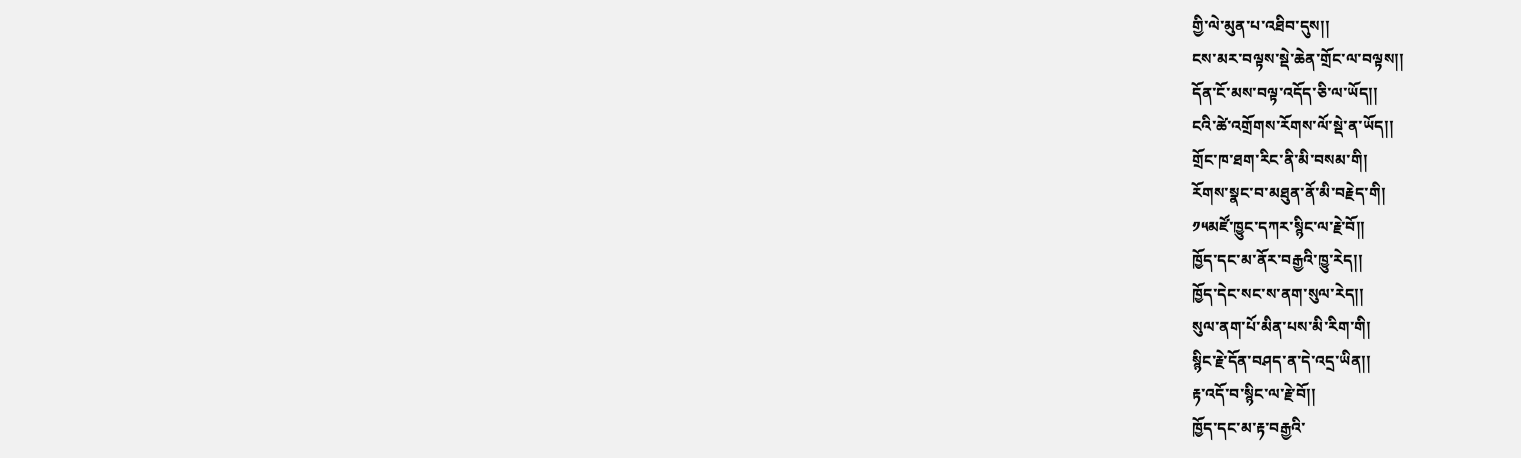གྱི་ལེ་མུན་པ་འཐིབ་དུས།།
ངས་མར་བལྟས་སྡེ་ཆེན་གྲོང་ལ་བལྟས།།
དོན་ངོ་མས་བལྟ་འདོད་ཅི་ལ་ཡོད།།
ངའི་ཚེ་འགྲོགས་རོགས་ལོ་སྡེ་ན་ཡོད།།
གྲོང་ཁ་ཐག་རིང་ནི་མི་བསམ་གི།
རོགས་སྣང་བ་མཐུན་ནོ་མི་བརྗེད་གི།
༡༥མཛོ་ཁྱུང་དཀར་སྙིང་ལ་རྗེ་བོ།།
ཁྱོད་དང་མ་ནོར་བརྒྱའི་ཁྱུ་རེད།།
ཁྱོད་དེང་སང་ས་ནག་སུལ་རེད།།
སུལ་ནག་པོ་མིན་པས་མི་རིག་གི།
སྙིང་རྗེ་དོན་བཤད་ན་དེ་འདྲ་ཡིན།།
རྟ་འདོ་བ་སྙིང་ལ་རྗེ་བོ།།
ཁྱོད་དང་མ་རྟ་བརྒྱའི་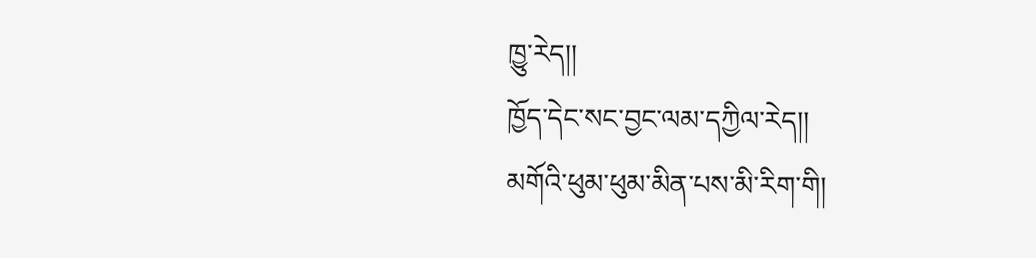ཁྱུ་རེད།།
ཁྱོད་དེང་སང་བྱང་ལམ་དཀྱིལ་རེད།།
མགོའི་ཕུམ་ཕུམ་མིན་པས་མི་རིག་གི།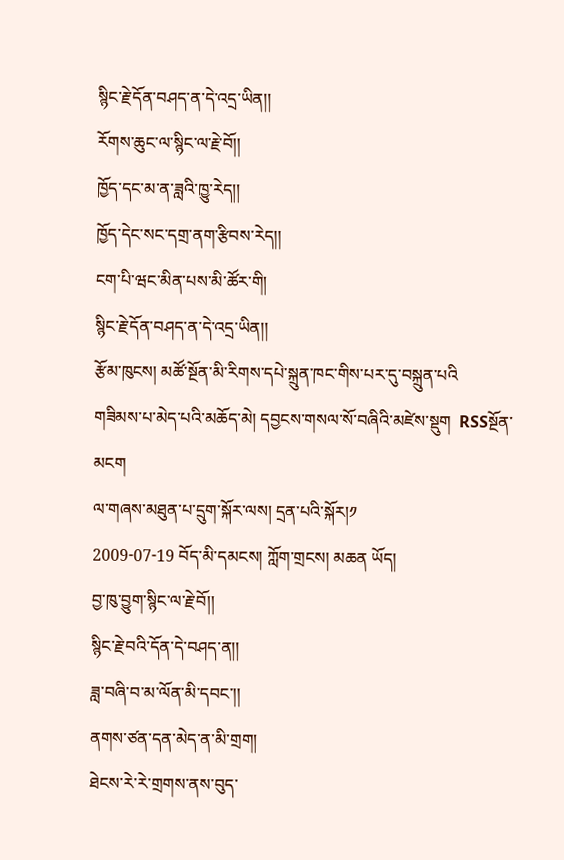སྙིང་རྗེ་དོན་བཤད་ན་དེ་འདྲ་ཡིན།།
རོགས་ཆུང་ལ་སྙིང་ལ་རྗེ་བོ།།
ཁྱོད་དང་མ་ན་ཟླའི་ཁྱུ་རེད།།
ཁྱོད་དེང་སང་དགྲ་ནག་རྩིབས་རེད།།
ངག་པི་ཝང་མིན་པས་མི་ཚོར་གི།
སྙིང་རྗེ་དོན་བཤད་ན་དེ་འདྲ་ཡིན།།
རྩོམ་ཁུངས། མཚོ་སྔོན་མི་རིགས་དཔེ་སྐྲུན་ཁང་གིས་པར་དུ་བསྐྲུན་པའི
གཟིམས་པ་མེད་པའི་མཆོད་མེ། དབྱངས་གསལ་སོ་བཞིའི་མཛེས་སྡུག  RSSསྔོན་མངག
ལ་གཞས་མཐུན་པ་དྲུག་སྐོར་ལས། དྲན་པའི་སྐོར།༡
2009-07-19 བོད་མི་དམངས། ཀློག་གྲངས། མཆན ཡོད།
བྱ་ཁུ་བྱུག་སྙིང་ལ་རྗེ་བོ།།
སྙིང་རྗེ་བའི་དོན་དེ་བཤད་ན།།
ཟླ་བཞི་བ་མ་ལོན་མི་དབང་།།
ནགས་ཙན་དན་མེད་ན་མི་གྲག།
ཐེངས་རེ་རེ་གྲགས་ནས་བུད་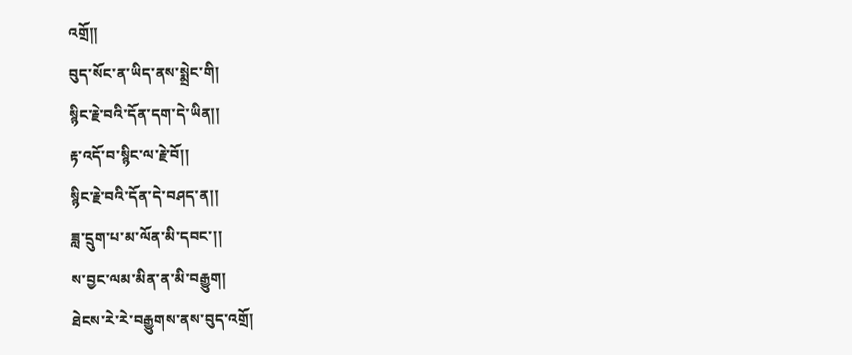འགྲོ།།
བུད་སོང་ན་ཡིད་ནས་སྨྲེང་གི།
སྙིང་རྗེ་བའི་དོན་དག་དེ་ཡིན།།
རྟ་འདོ་བ་སྙིང་ལ་རྗེ་བོ།།
སྙིང་རྗེ་བའི་དོན་དེ་བཤད་ན།།
ཟླ་དྲུག་པ་མ་ལོན་མི་དབང་།།
ས་བྱང་ལམ་མིན་ན་མི་བརྒྱུག།
ཐེངས་རེ་རེ་བརྒྱུགས་ནས་བུད་འགྲོ།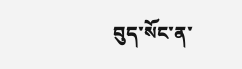བུད་སོང་ན་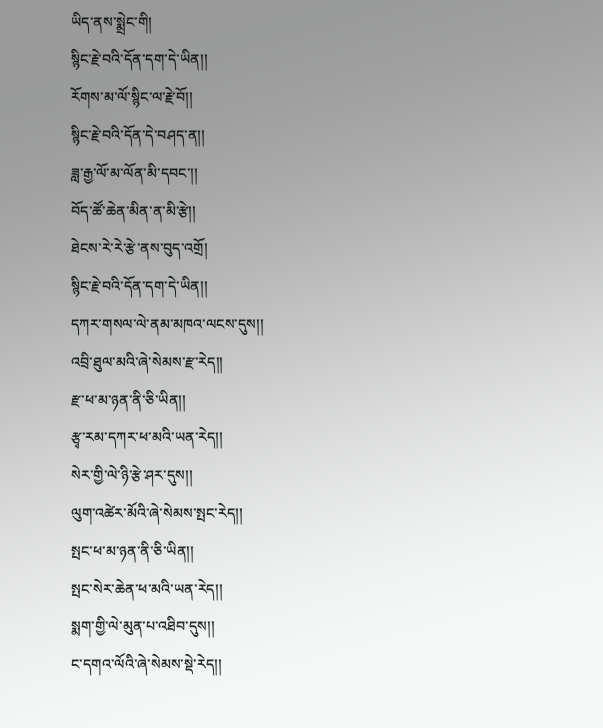ཡིད་ནས་སྨྲེང་གི།
སྙིང་རྗེ་བའི་དོན་དག་དེ་ཡིན།།
རོགས་མ་ལོ་སྙིང་ལ་རྗེ་བོ།།
སྙིང་རྗེ་བའི་དོན་དེ་བཤད་ན།།
ཟླ་རྒྱ་ལོ་མ་ལོན་མི་དབང་།།
བོད་ཚོ་ཆེན་མིན་ན་མི་རྩེ།།
ཐེངས་རེ་རེ་རྩེ་ནས་བུད་འགྲོ།
སྙིང་རྗེ་བའི་དོན་དག་དེ་ཡིན།།
དཀར་གསལ་ལེ་ནམ་མཁའ་ལངས་དུས།།
འབྲི་ཐུལ་མའི་ཞེ་སེམས་རྫ་རེད།།
རྫ་ཕ་མ་ཉན་ནི་ཅི་ཡིན།།
རྩྭ་རམ་དཀར་ཕ་མའི་ཡན་རེད།།
སེར་གྱི་ལེ་ཉི་རྩེ་ཤར་དུས།།
ལུག་འཚེར་མོའི་ཞེ་སེམས་སྤང་རེད།།
སྤང་ཕ་མ་ཉན་ནི་ཅི་ཡིན།།
སྤང་སེར་ཆེན་ཕ་མའི་ཡན་རེད།།
སྨག་གྱི་ལེ་མུན་པ་འཐིབ་དུས།།
ང་དགའ་ལོའི་ཞེ་སེམས་སྡེ་རེད།།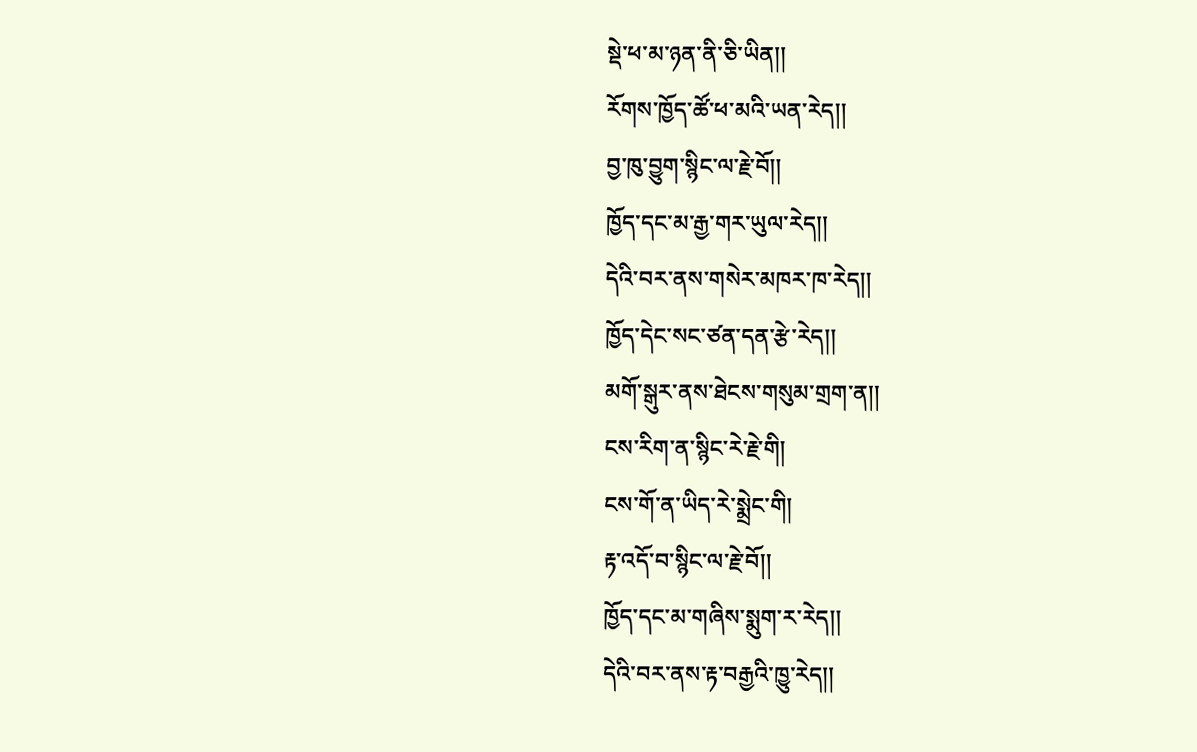སྡེ་ཕ་མ་ཉན་ནི་ཅི་ཡིན།།
རོགས་ཁྱོད་ཚོ་ཕ་མའི་ཡན་རེད།།
བྱ་ཁུ་བྱུག་སྙིང་ལ་རྗེ་བོ།།
ཁྱོད་དང་མ་རྒྱ་གར་ཡུལ་རེད།།
དེའི་བར་ནས་གསེར་མཁར་ཁ་རེད།།
ཁྱོད་དེང་སང་ཙན་དན་རྩེ་རེད།།
མགོ་སྒུར་ནས་ཐེངས་གསུམ་གྲག་ན།།
ངས་རིག་ན་སྙིང་རེ་རྗེ་གི།
ངས་གོ་ན་ཡིད་རེ་སྨྲེང་གི།
རྟ་འདོ་བ་སྙིང་ལ་རྗེ་བོ།།
ཁྱོད་དང་མ་གཞིས་སྨུག་ར་རེད།།
དེའི་བར་ནས་རྟ་བརྒྱའི་ཁྱུ་རེད།།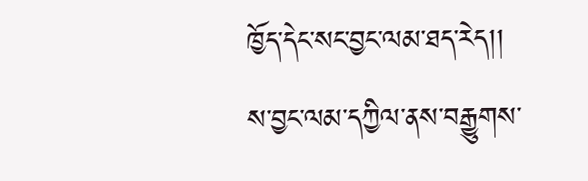ཁྱོད་དེང་སང་བྱང་ལམ་ཐད་རེད།།
ས་བྱང་ལམ་དཀྱིལ་ནས་བརྒྱུགས་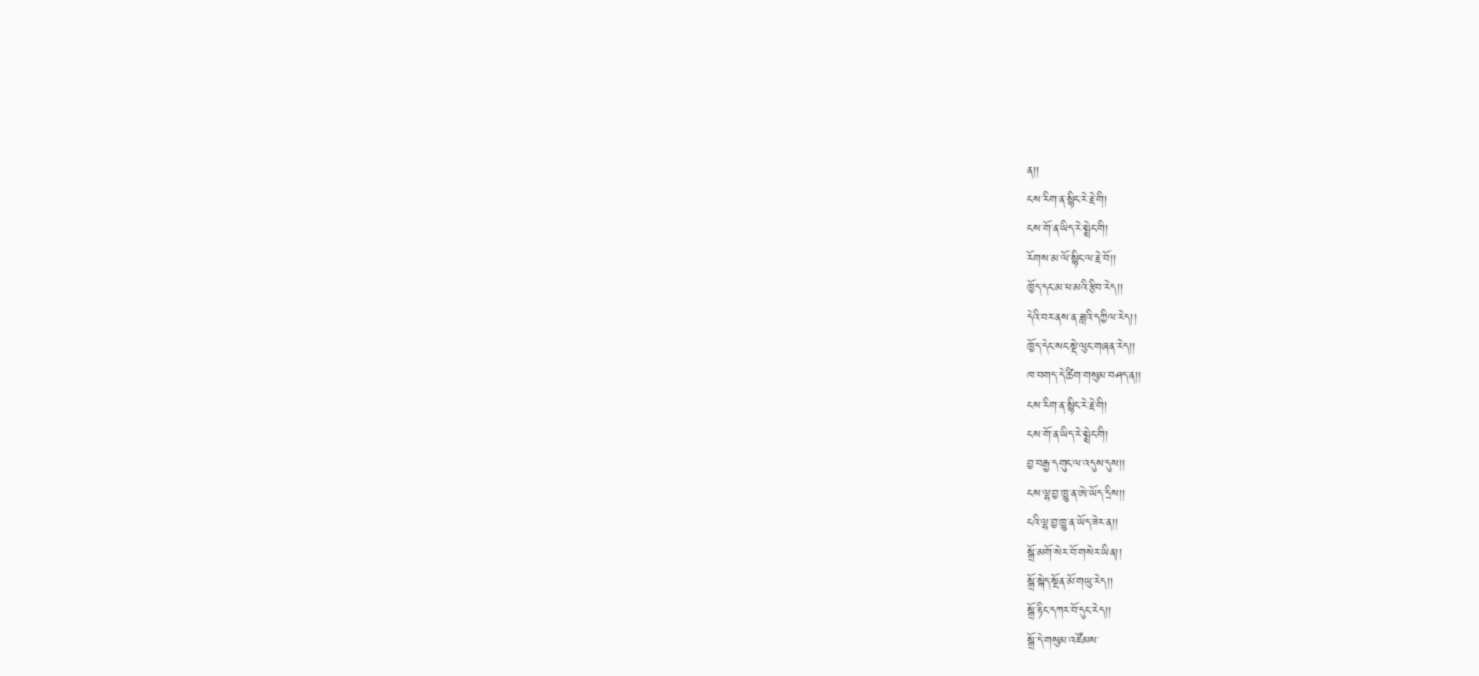ན།།
ངས་རིག་ན་སྙིང་རེ་རྗེ་གི།
ངས་གོ་ན་ཡིད་རེ་སྨྲེང་གི།
རོགས་མ་ལོ་སྙིང་ལ་རྗེ་བོ།།
ཁྱོད་དང་མ་ཕ་མའི་རྩིབ་རེད།།
དེའི་བར་ནས་ན་ཟླའི་དཀྱིལ་རེད།།
ཁྱོད་དེང་སང་སྡེ་ལུང་གཞན་རེད།།
ཁ་བགད་དེ་ཚིག་གསུམ་བཤད་ན།།
ངས་རིག་ན་སྙིང་རེ་རྗེ་གི།
ངས་གོ་ན་ཡིད་རེ་སྨྲེང་གི།
བྱ་བརྒྱ་དགུང་ལ་འདུས་དུས།།
ངས་ལྷ་བྱ་ཁྱུ་ན་ཨེ་ཡོད་དྲིས།།
ངའི་ལྷ་བྱ་ཁྱུ་ན་ཡོད་ཟེར་ན།།
སྒྲོ་མགོ་སེར་བོ་གསེར་ཡིན།།
སྒྲོ་སྐེད་སྔོན་མོ་གཡུ་རེད།།
སྒྲོ་རྟིང་དཀར་བོ་དུང་རེད།།
སྒྲོ་དེ་གསུམ་འཛོམས་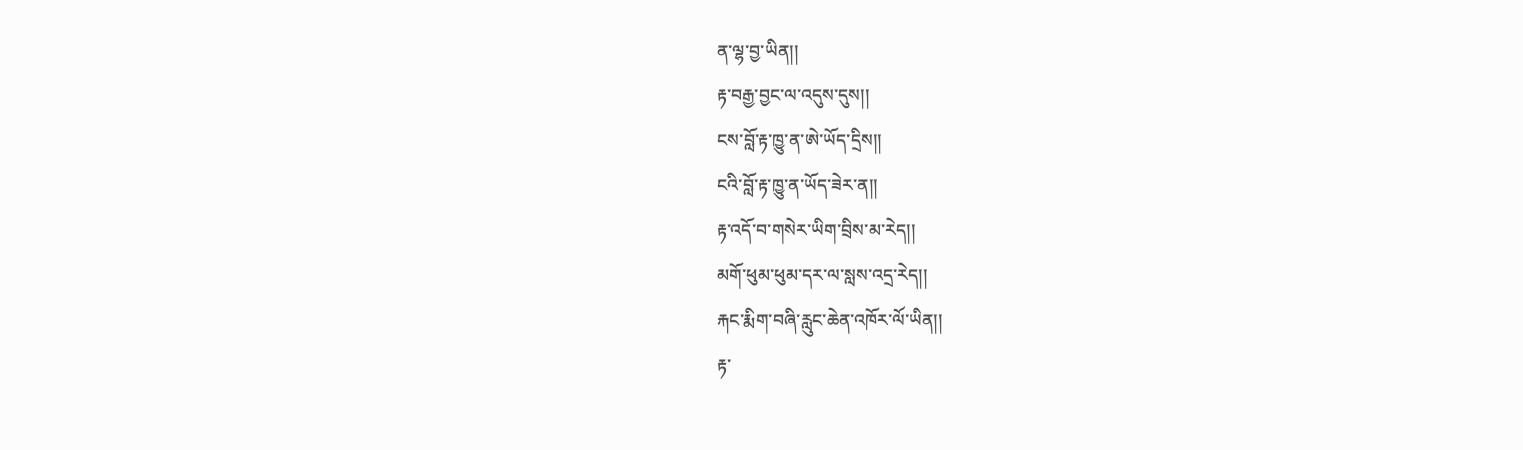ན་ལྷ་བྱ་ཡིན།།
རྟ་བརྒྱ་བྱང་ལ་འདུས་དུས།།
ངས་བློ་རྟ་ཁྱུ་ན་ཨེ་ཡོད་དྲིས།།
ངའི་བློ་རྟ་ཁྱུ་ན་ཡོད་ཟེར་ན།།
རྟ་འདོ་བ་གསེར་ཡིག་བྲིས་མ་རེད།།
མགོ་ཕུམ་ཕུམ་དར་ལ་སླས་འདྲ་རེད།།
རྐང་རྨིག་བཞི་རླུང་ཆེན་འཁོར་ལོ་ཡིན།།
རྟ་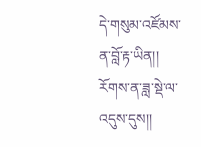དེ་གསུམ་འཛོམས་ན་བློ་རྟ་ཡིན།།
རོགས་ན་ཟླ་སྡེ་ལ་འདུས་དུས།།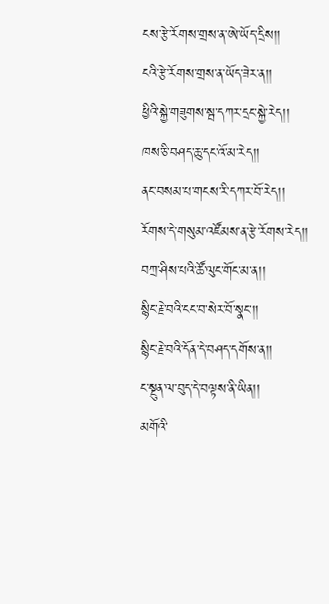ངས་རྩེ་རོགས་གྲས་ན་ཨེ་ཡོད་དྲིས།།
ངའི་རྩེ་རོགས་གྲས་ན་ཡོད་ཟེར་ན།།
ཕྱིའི་སྐྱེ་གཟུགས་སྦ་དཀར་དྲང་སྐྱེ་རེད།།
ཁས་ཅི་བཤད་ཆུ་དང་འོ་མ་རེད།།
ནང་བསམ་པ་གངས་རི་དཀར་བོ་རེད།།
རོགས་དེ་གསུམ་འཛོམས་ན་རྩེ་རོགས་རེད།།
བཀྲ་ཤིས་པའི་ཚོ་ལུང་གོང་མ་ན།།
སྙིང་རྗེ་བའི་ངང་བ་སེར་བོ་སྣང་།།
སྙིང་རྗེ་བའི་དོན་དེ་བཤད་དགོས་ན།།
ང་སྔུན་ལ་བུད་དེ་བལྟས་ནི་ཡིན།།
མགོའི་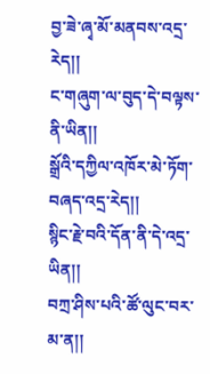བྱ་ཟེ་ཞྭ་མོ་མནབས་འདྲ་རེད།།
ང་གཞུག་ལ་བུད་དེ་བལྟས་ནི་ཡིན།།
སྒྲོའི་དཀྱིལ་འཁོར་མེ་ཏོག་བཞད་འདྲ་རེད།།
སྙིང་རྗེ་བའི་དོན་ནི་དེ་འདྲ་ཡིན།།
བཀྲ་ཤིས་པའི་ཚོ་ལུང་བར་མ་ན།།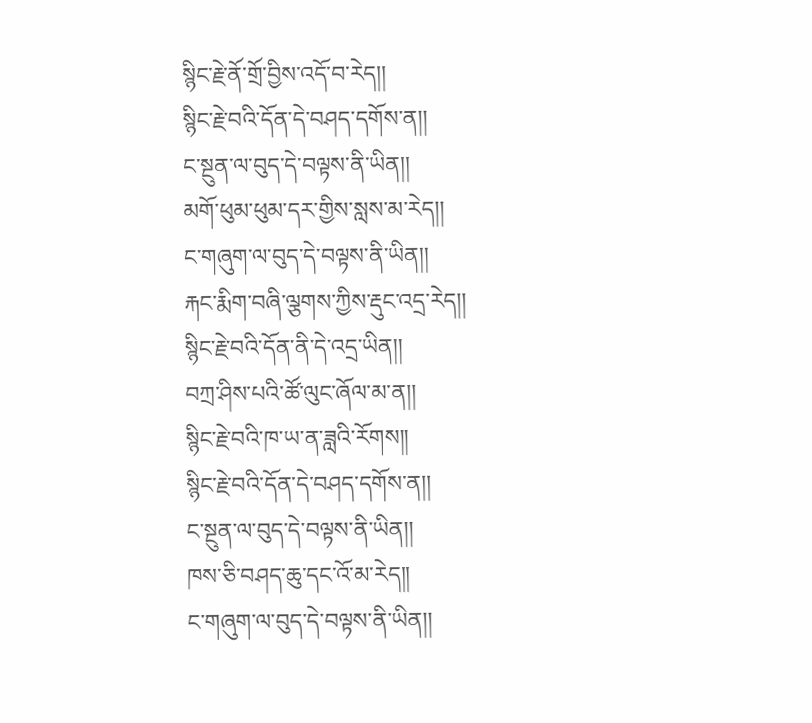སྙིང་རྗེ་ནོ་གྲོ་བྱིས་འདོ་བ་རེད།།
སྙིང་རྗེ་བའི་དོན་དེ་བཤད་དགོས་ན།།
ང་སྔུན་ལ་བུད་དེ་བལྟས་ནི་ཡིན།།
མགོ་ཕུམ་ཕུམ་དར་གྱིས་སླས་མ་རེད།།
ང་གཞུག་ལ་བུད་དེ་བལྟས་ནི་ཡིན།།
རྐང་རྨིག་བཞི་ལྕགས་ཀྱིས་རྡུང་འདྲ་རེད།།
སྙིང་རྗེ་བའི་དོན་ནི་དེ་འདྲ་ཡིན།།
བཀྲ་ཤིས་པའི་ཚོ་ལུང་ཞོལ་མ་ན།།
སྙིང་རྗེ་བའི་ཁ་ཡ་ན་ཟླའི་རོགས།།
སྙིང་རྗེ་བའི་དོན་དེ་བཤད་དགོས་ན།།
ང་སྔུན་ལ་བུད་དེ་བལྟས་ནི་ཡིན།།
ཁས་ཅི་བཤད་ཆུ་དང་འོ་མ་རེད།།
ང་གཞུག་ལ་བུད་དེ་བལྟས་ནི་ཡིན།།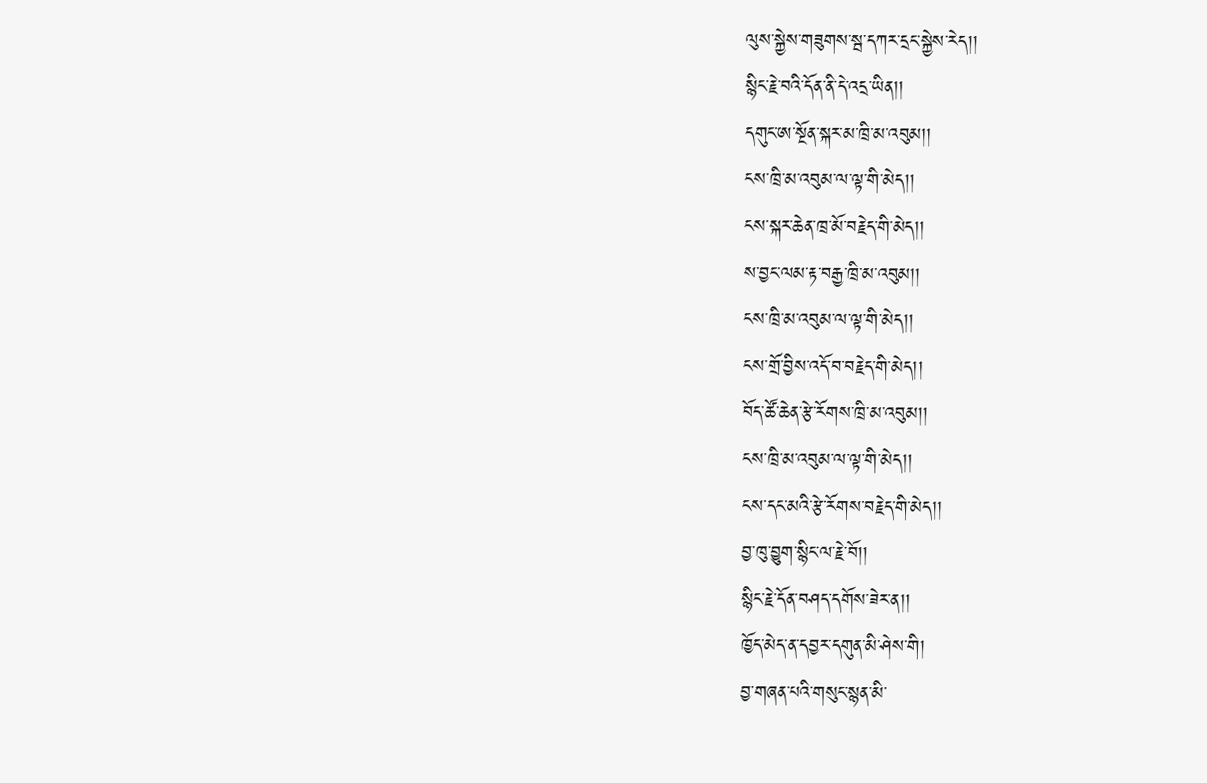ལུས་སྐྱེས་གཟུགས་སྦ་དཀར་དྲང་སྐྱེས་རེད།།
སྙིང་རྗེ་བའི་དོན་ནི་དེ་འདྲ་ཡིན།།
དགུང་ཨ་སྔོན་སྐར་མ་ཁྲི་མ་འབུམ།།
ངས་ཁྲི་མ་འབུམ་ལ་ལྟ་གི་མེད།།
ངས་སྐར་ཆེན་ཁྲ་མོ་བརྗེད་གི་མེད།།
ས་བྱང་ལམ་རྟ་བརྒྱ་ཁྲི་མ་འབུམ།།
ངས་ཁྲི་མ་འབུམ་ལ་ལྟ་གི་མེད།།
ངས་གྲོ་བྱིས་འདོ་བ་བརྗེད་གི་མེད།།
བོད་ཚོ་ཆེན་རྩེ་རོགས་ཁྲི་མ་འབུམ།།
ངས་ཁྲི་མ་འབུམ་ལ་ལྟ་གི་མེད།།
ངས་དང་མའི་རྩེ་རོགས་བརྗེད་གི་མེད།།
བྱ་ཁུ་བྱུག་སྙིང་ལ་རྗེ་བོ།།
སྙིང་རྗེ་དོན་བཤད་དགོས་ཟེར་ན།།
ཁྱོད་མེད་ན་དབྱར་དགུན་མི་ཤེས་གི།
བྱ་གཞན་པའི་གསུང་སྙན་མི་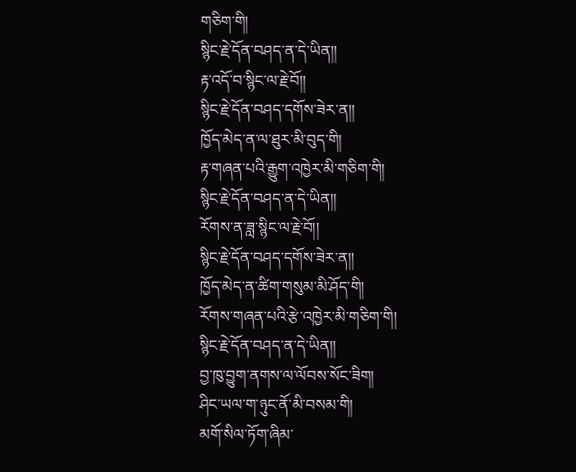གཅིག་གི།
སྙིང་རྗེ་དོན་བཤད་ན་དེ་ཡིན།།
རྟ་འདོ་བ་སྙིང་ལ་རྗེ་བོ།།
སྙིང་རྗེ་དོན་བཤད་དགོས་ཟེར་ན།།
ཁྱོད་མེད་ན་ལ་ཐུར་མི་བུད་གི།
རྟ་གཞན་པའི་རྒྱུག་འཁྱེར་མི་གཅིག་གི།
སྙིང་རྗེ་དོན་བཤད་ན་དེ་ཡིན།།
རོགས་ན་ཟླ་སྙིང་ལ་རྗེ་བོ།།
སྙིང་རྗེ་དོན་བཤད་དགོས་ཟེར་ན།།
ཁྱོད་མེད་ན་ཚིག་གསུམ་མི་ཤོད་གི།
རོགས་གཞན་པའི་རྩེ་འཁྱེར་མི་གཅིག་གི།
སྙིང་རྗེ་དོན་བཤད་ན་དེ་ཡིན།།
བྱ་ཁུ་བྱུག་ནགས་ལ་ལོབས་སོང་ཟིག།
ཤིང་ཡལ་ག་ཉུང་ནོ་མི་བསམ་གི།
མགོ་སིལ་ཏོག་ཞིམ་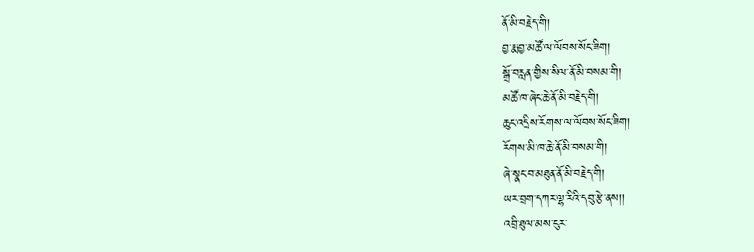ནོ་མི་བརྗེད་གི།
བྱ་རྨ་བྱ་མཚོ་ལ་ལོབས་སོང་ཟིག།
སྒྲོ་བརླན་གྱིས་སིལ་ནོ་མི་བསམ་གི།
མཚོ་ཁ་ཞེང་ཆེ་ནོ་མི་བརྗེད་གི།
ཆུང་འདྲིས་རོགས་ལ་ལོབས་སོང་ཟིག།
རོགས་མི་ཁ་ཆེ་ནོ་མི་བསམ་གི།
ཞེ་སྣང་བ་མཐུན་ནོ་མི་བརྗེད་གི།
ཡར་བྲག་དཀར་ལྷ་རིའི་དབུ་རྩེ་ནས།།
འབྲི་ཐུལ་མས་ངུར་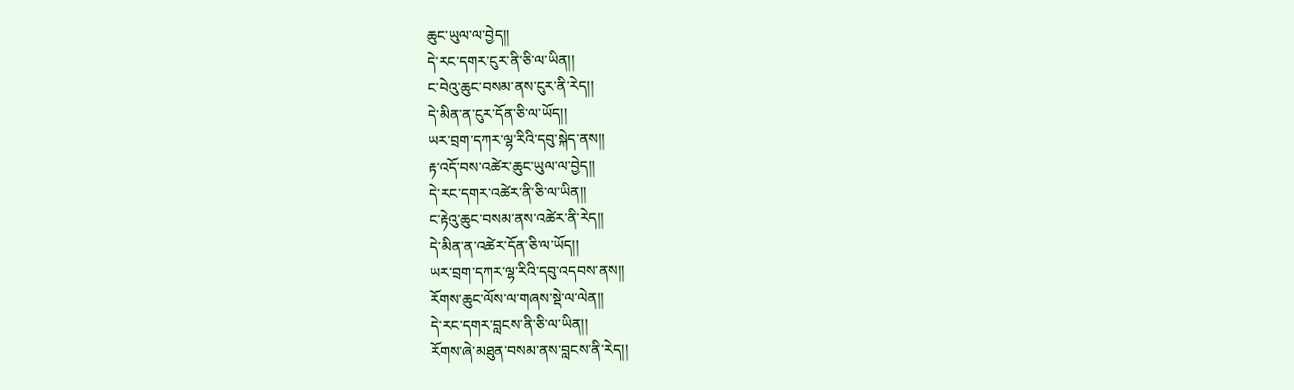ཆུང་ཡུལ་ལ་བྱེད།།
དེ་རང་དགར་ངུར་ནི་ཅི་ལ་ཡིན།།
ང་བེའུ་ཆུང་བསམ་ནས་ངུར་ནི་རེད།།
དེ་མིན་ན་ངུར་དོན་ཅི་ལ་ཡོད།།
ཡར་བྲག་དཀར་ལྷ་རིའི་དབུ་སྐེད་ནས།།
རྟ་འདོ་བས་འཚེར་ཆུང་ཡུལ་ལ་བྱེད།།
དེ་རང་དགར་འཚེར་ནི་ཅི་ལ་ཡིན།།
ང་རྟེའུ་ཆུང་བསམ་ནས་འཚེར་ནི་རེད།།
དེ་མིན་ན་འཚེར་དོན་ཅི་ལ་ཡོད།།
ཡར་བྲག་དཀར་ལྷ་རིའི་དབུ་འདབས་ནས།།
རོགས་ཆུང་ལོས་ལ་གཞས་སྡེ་ལ་ལེན།།
དེ་རང་དགར་བླངས་ནི་ཅི་ལ་ཡིན།།
རོགས་ཞེ་མཐུན་བསམ་ནས་བླངས་ནི་རེད།།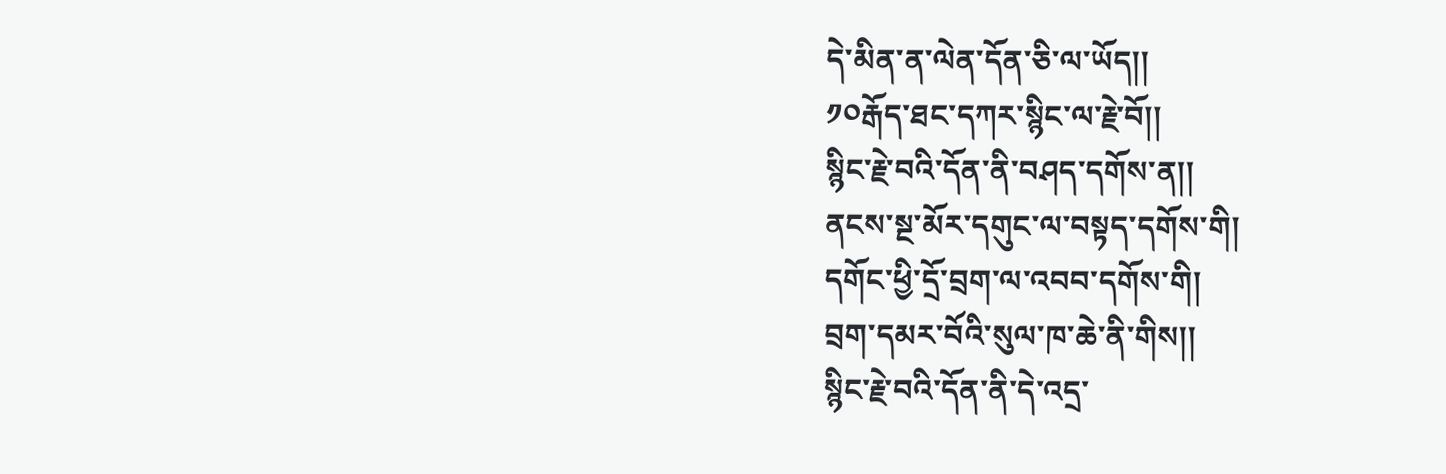དེ་མིན་ན་ལེན་དོན་ཅི་ལ་ཡོད།།
༡༠རྒོད་ཐང་དཀར་སྙིང་ལ་རྗེ་བོ།།
སྙིང་རྗེ་བའི་དོན་ནི་བཤད་དགོས་ན།།
ནངས་སྔ་མོར་དགུང་ལ་བསྟད་དགོས་གི།
དགོང་ཕྱི་དྲོ་བྲག་ལ་འབབ་དགོས་གི།
བྲག་དམར་བོའི་སུལ་ཁ་ཆེ་ནི་གིས།།
སྙིང་རྗེ་བའི་དོན་ནི་དེ་འདྲ་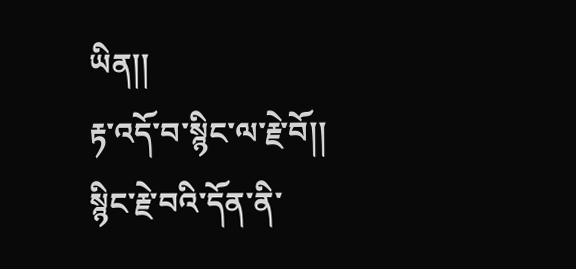ཡིན།།
རྟ་འདོ་བ་སྙིང་ལ་རྗེ་བོ།།
སྙིང་རྗེ་བའི་དོན་ནི་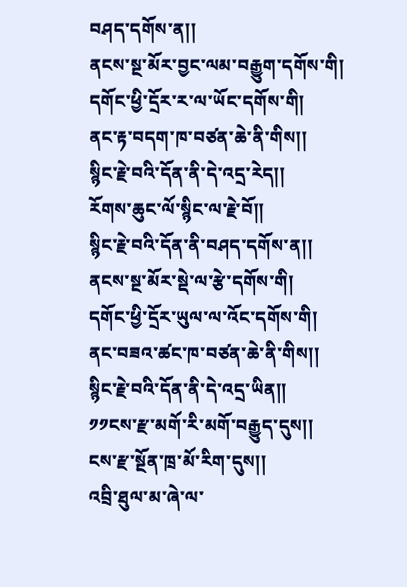བཤད་དགོས་ན།།
ནངས་སྔ་མོར་བྱང་ལམ་བརྒྱུག་དགོས་གི།
དགོང་ཕྱི་དྲོར་ར་ལ་ཡོང་དགོས་གི།
ནང་རྟ་བདག་ཁ་བཙན་ཆེ་ནི་གིས།།
སྙིང་རྗེ་བའི་དོན་ནི་དེ་འདྲ་རེད།།
རོགས་ཆུང་ལོ་སྙིང་ལ་རྗེ་བོ།།
སྙིང་རྗེ་བའི་དོན་ནི་བཤད་དགོས་ན།།
ནངས་སྔ་མོར་སྡེ་ལ་རྩེ་དགོས་གི།
དགོང་ཕྱི་དྲོར་ཡུལ་ལ་འོང་དགོས་གི།
ནང་བཟའ་ཚང་ཁ་བཙན་ཆེ་ནི་གིས།།
སྙིང་རྗེ་བའི་དོན་ནི་དེ་འདྲ་ཡིན།།
༡༡ངས་རྫ་མགོ་རི་མགོ་བརྒྱུད་དུས།།
ངས་རྫ་སྔོན་ཁྲ་མོ་རིག་དུས།།
འབྲི་ཐུལ་མ་ཞེ་ལ་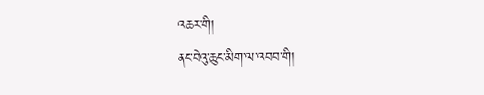འཆར་གི།
ནང་བེའུ་ཆུང་མིག་ལ་འབབ་གི།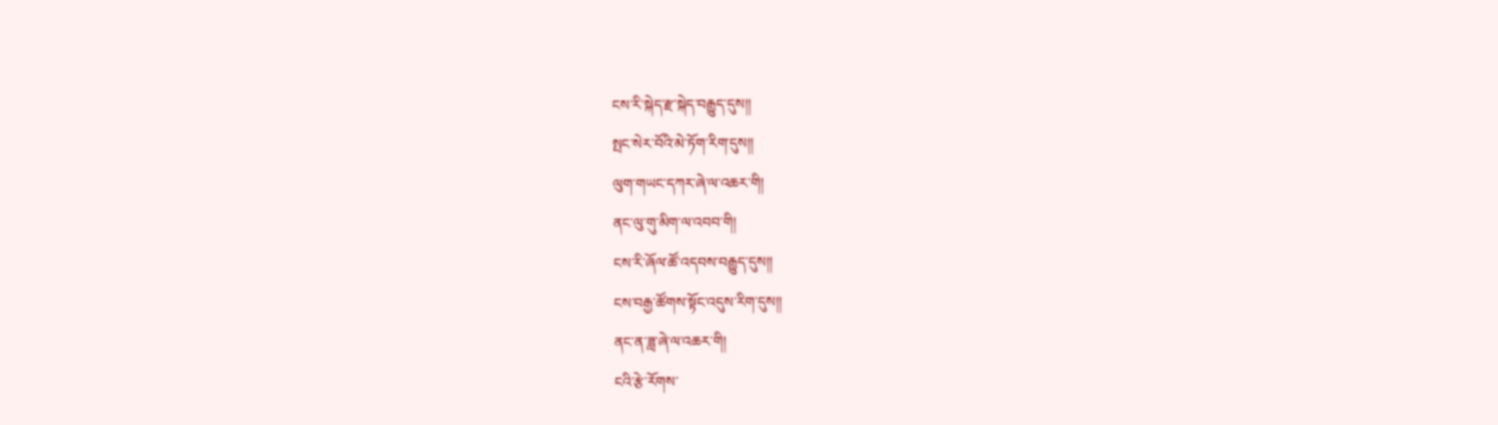ངས་རི་སྐེད་རྫ་སྐེད་བརྒྱུད་དུས།།
སྤང་སེར་བོའི་མེ་ཏོག་རིག་དུས།།
ལུག་གཡང་དཀར་ཞེ་ལ་འཆར་གི།
ནང་ལུ་གུ་མིག་ལ་འབབ་གི།
ངས་རི་ཞོལ་ཚོ་འདབས་བརྒྱུད་དུས།།
ངས་བརྒྱ་ཚོགས་སྟོང་འདུས་རིག་དུས།།
ནང་ན་ཟླ་ཞེ་ལ་འཆར་གི།
ངའི་རྩེ་རོགས་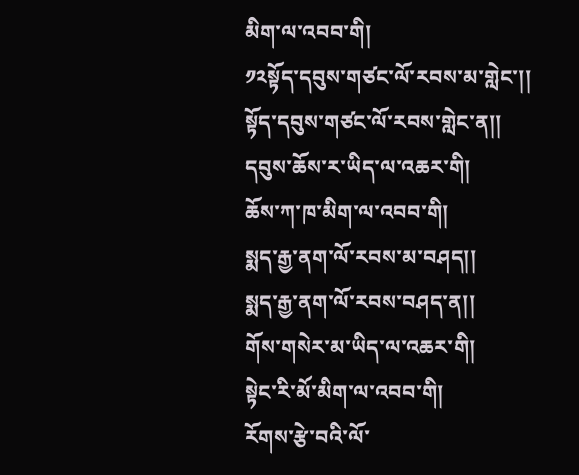མིག་ལ་འབབ་གི།
༡༢སྟོད་དབུས་གཙང་ལོ་རབས་མ་གླེང་།།
སྟོད་དབུས་གཙང་ལོ་རབས་གླེང་ན།།
དབུས་ཆོས་ར་ཡིད་ལ་འཆར་གི།
ཆོས་ཀ་ཁ་མིག་ལ་འབབ་གི།
སྨད་རྒྱ་ནག་ལོ་རབས་མ་བཤད།།
སྨད་རྒྱ་ནག་ལོ་རབས་བཤད་ན།།
གོས་གསེར་མ་ཡིད་ལ་འཆར་གི།
སྟེང་རི་མོ་མིག་ལ་འབབ་གི།
རོགས་རྩེ་བའི་ལོ་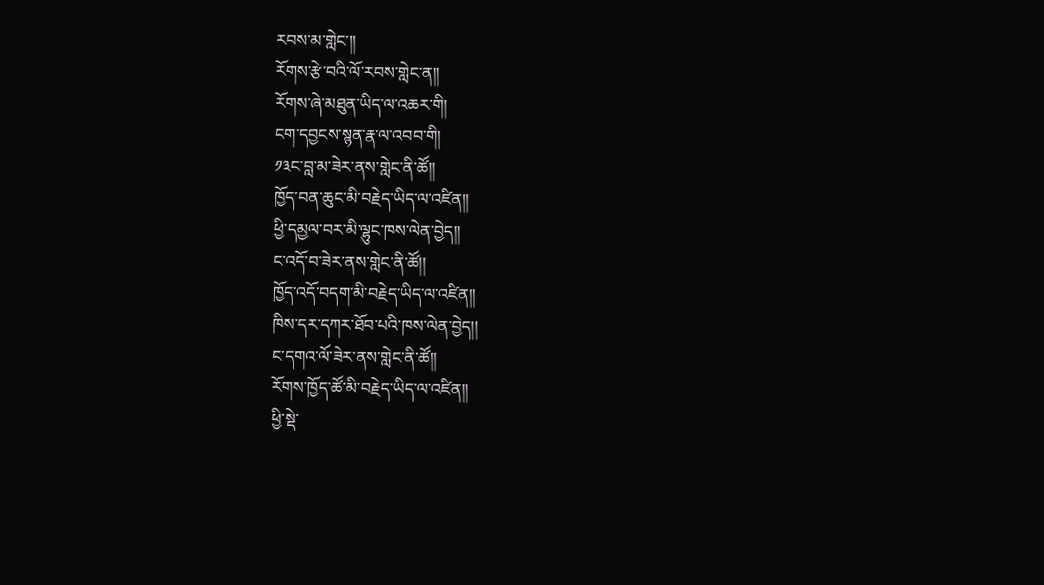རབས་མ་གླེང་།།
རོགས་རྩེ་བའི་ལོ་རབས་གླེང་ན།།
རོགས་ཞེ་མཐུན་ཡིད་ལ་འཆར་གི།
ངག་དབྱངས་སྙན་རྣ་ལ་འབབ་གི།
༡༣ང་བླ་མ་ཟེར་ནས་གླེང་ནི་ཚོ།།
ཁྱོད་བན་ཆུང་མི་བརྗེད་ཡིད་ལ་འཛིན།།
ཕྱི་དམྱལ་བར་མི་ལྷུང་ཁས་ལེན་བྱེད།།
ང་འདོ་བ་ཟེར་ནས་གླེང་ནི་ཚོ།།
ཁྱོད་འདོ་བདག་མི་བརྗེད་ཡིད་ལ་འཛིན།།
ཁིས་དར་དཀར་ཐོབ་པའི་ཁས་ལེན་བྱེད།།
ང་དགའ་ལོ་ཟེར་ནས་གླེང་ནི་ཚོ།།
རོགས་ཁྱོད་ཚོ་མི་བརྗེད་ཡིད་ལ་འཛིན།།
ཕྱི་སྡེ་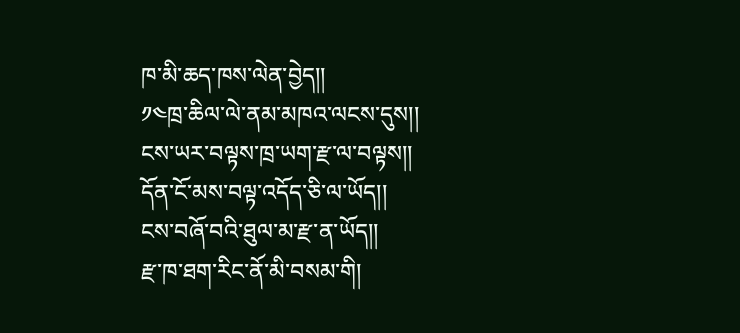ཁ་མི་ཆད་ཁས་ལེན་བྱེད།།
༡༤ཁྲ་ཆིལ་ལེ་ནམ་མཁའ་ལངས་དུས།།
ངས་ཡར་བལྟས་ཁྲ་ཡག་རྫ་ལ་བལྟས།།
དོན་ངོ་མས་བལྟ་འདོད་ཅི་ལ་ཡོད།།
ངས་བཞོ་བའི་ཐུལ་མ་རྫ་ན་ཡོད།།
རྫ་ཁ་ཐག་རིང་ནོ་མི་བསམ་གི།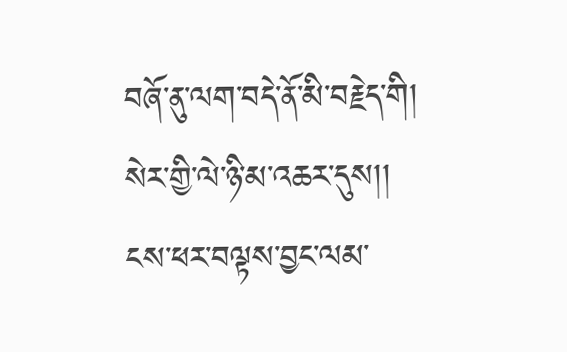བཞོ་ནུ་ལག་བདེ་ནོ་མི་བརྗེད་གི།
སེར་གྱི་ལེ་ཉི་མ་འཆར་དུས།།
ངས་ཕར་བལྟས་བྱང་ལམ་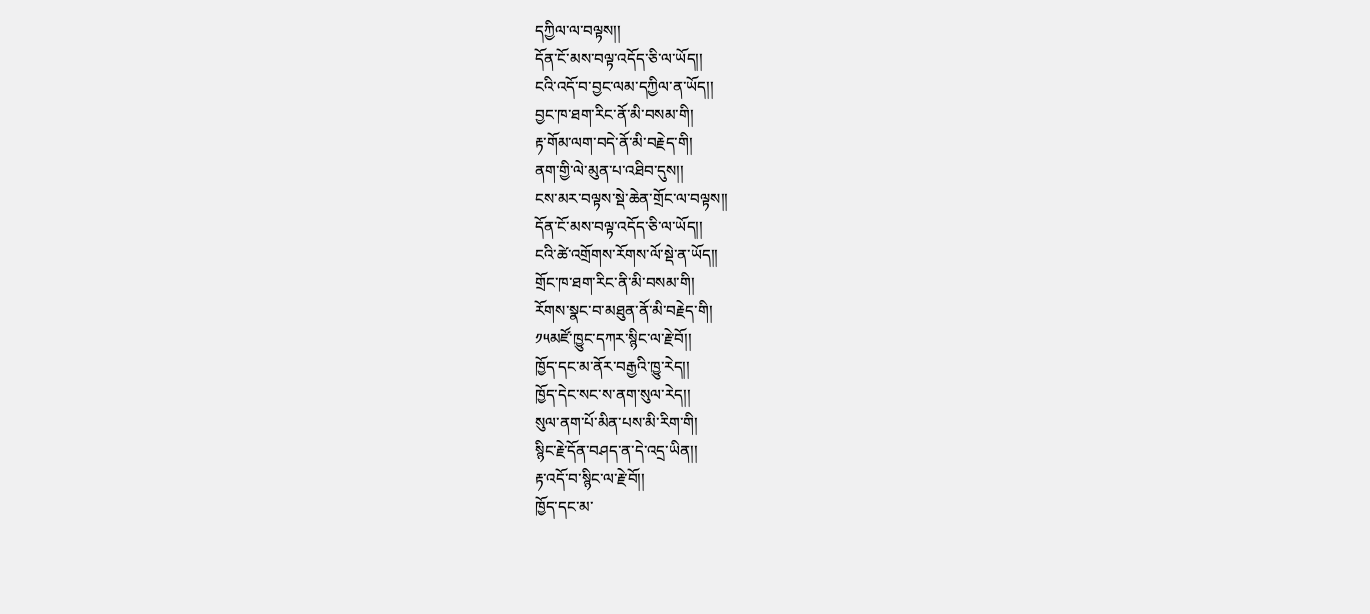དཀྱིལ་ལ་བལྟས།།
དོན་ངོ་མས་བལྟ་འདོད་ཅི་ལ་ཡོད།།
ངའི་འདོ་བ་བྱང་ལམ་དཀྱིལ་ན་ཡོད།།
བྱང་ཁ་ཐག་རིང་ནོ་མི་བསམ་གི།
རྟ་གོམ་ལག་བདེ་ནོ་མི་བརྗེད་གི།
ནག་གྱི་ལེ་མུན་པ་འཐིབ་དུས།།
ངས་མར་བལྟས་སྡེ་ཆེན་གྲོང་ལ་བལྟས།།
དོན་ངོ་མས་བལྟ་འདོད་ཅི་ལ་ཡོད།།
ངའི་ཚེ་འགྲོགས་རོགས་ལོ་སྡེ་ན་ཡོད།།
གྲོང་ཁ་ཐག་རིང་ནི་མི་བསམ་གི།
རོགས་སྣང་བ་མཐུན་ནོ་མི་བརྗེད་གི།
༡༥མཛོ་ཁྱུང་དཀར་སྙིང་ལ་རྗེ་བོ།།
ཁྱོད་དང་མ་ནོར་བརྒྱའི་ཁྱུ་རེད།།
ཁྱོད་དེང་སང་ས་ནག་སུལ་རེད།།
སུལ་ནག་པོ་མིན་པས་མི་རིག་གི།
སྙིང་རྗེ་དོན་བཤད་ན་དེ་འདྲ་ཡིན།།
རྟ་འདོ་བ་སྙིང་ལ་རྗེ་བོ།།
ཁྱོད་དང་མ་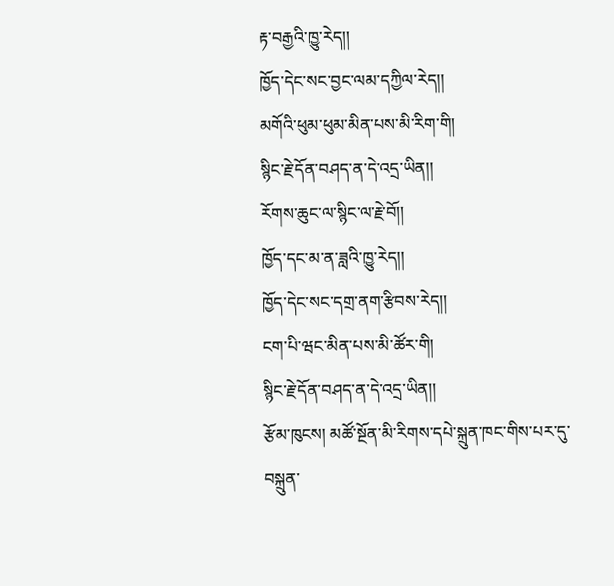རྟ་བརྒྱའི་ཁྱུ་རེད།།
ཁྱོད་དེང་སང་བྱང་ལམ་དཀྱིལ་རེད།།
མགོའི་ཕུམ་ཕུམ་མིན་པས་མི་རིག་གི།
སྙིང་རྗེ་དོན་བཤད་ན་དེ་འདྲ་ཡིན།།
རོགས་ཆུང་ལ་སྙིང་ལ་རྗེ་བོ།།
ཁྱོད་དང་མ་ན་ཟླའི་ཁྱུ་རེད།།
ཁྱོད་དེང་སང་དགྲ་ནག་རྩིབས་རེད།།
ངག་པི་ཝང་མིན་པས་མི་ཚོར་གི།
སྙིང་རྗེ་དོན་བཤད་ན་དེ་འདྲ་ཡིན།།
རྩོམ་ཁུངས། མཚོ་སྔོན་མི་རིགས་དཔེ་སྐྲུན་ཁང་གིས་པར་དུ་བསྐྲུན་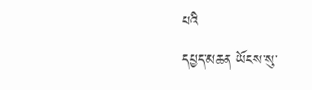པའི
དཔྱད་མཆན ཡོངས་སུ་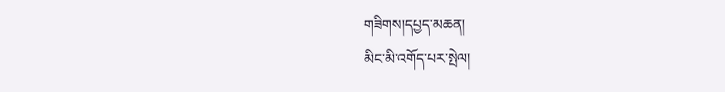གཟིགས།དཔྱད་མཆན།
མིང་མི་འགོད་པར་སྤེལ།